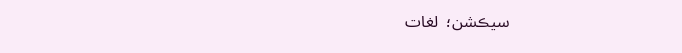سيڪشن؛  لغات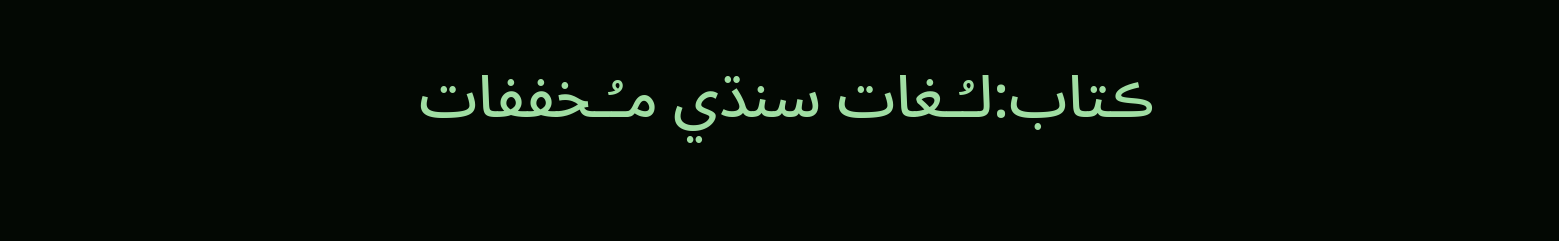ڪتاب:لـُـغات سنڌي مـُـخففات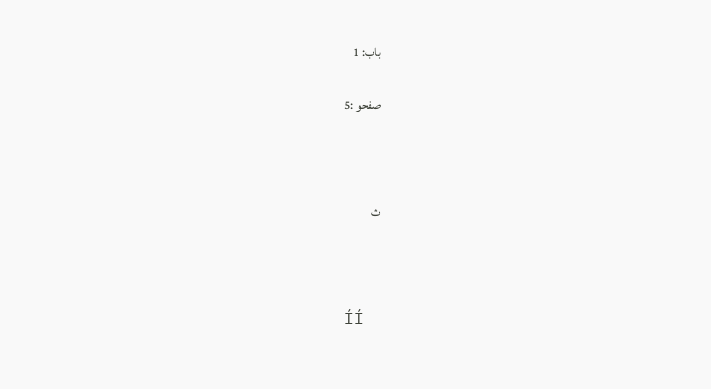باب: 1

صفحو :5



ث



ÍÍ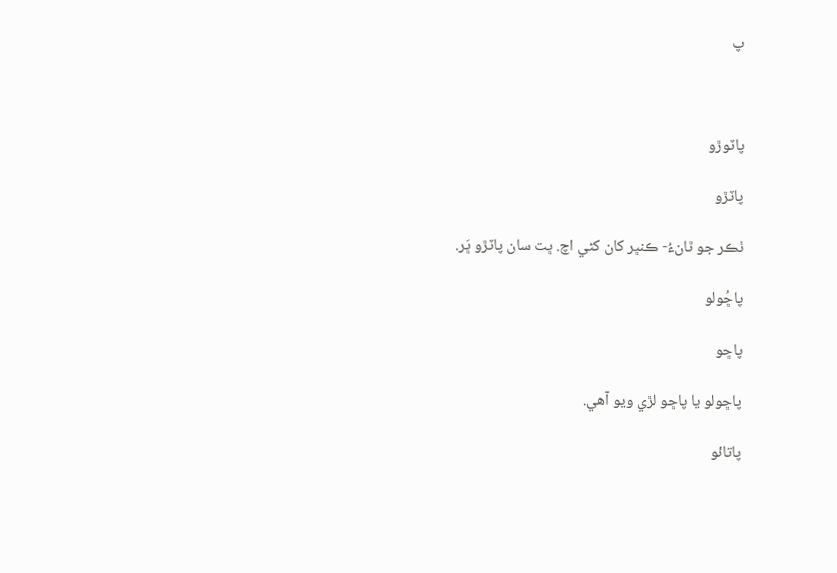پ



پاٽوڙو

پاٽڙو

ٺڪر جو ٿانءُ- ڪنڀر کان کڻي اچ. ڀت سان پاٽڙو ڀَر.

پاڇُولو

پاڇو

پاڇولو يا پاڇو لڙي ويو آهي.

پاتائو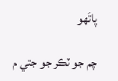پاتَهو

چم جو ٽڪر جو جتي م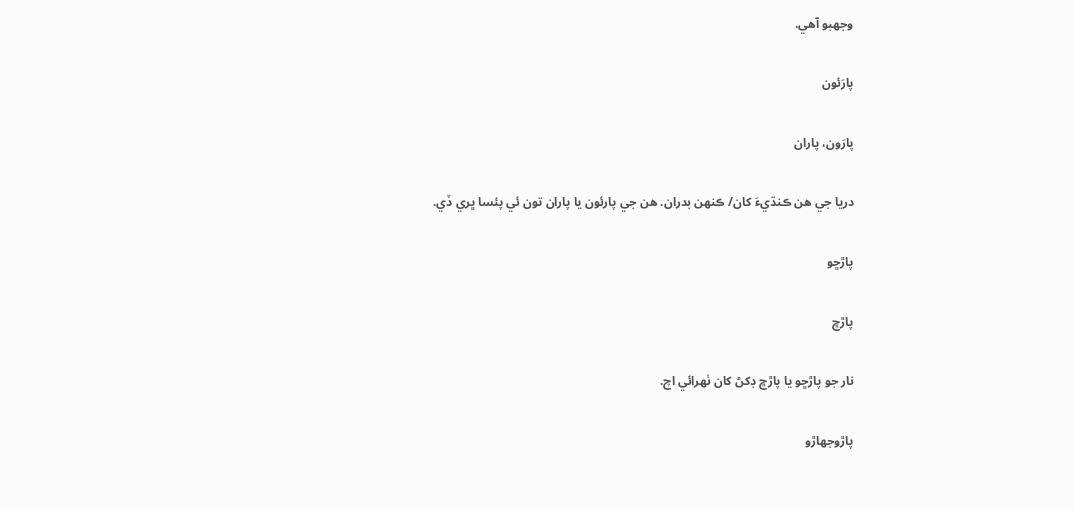وجهبو آهي.

پارَئون

پارَون، پاران

دريا جي هن ڪنڌيءَ کان/ ڪنهن بدران. هن جي پارئون يا پاران تون ئي پئسا ڀري ڏي.

پاڙڇو

پاڙڇ

نار جو پاڙڇو يا پاڙڇ ڊکڻ کان ٺهرائي اچ.

پاڙوجهاڙو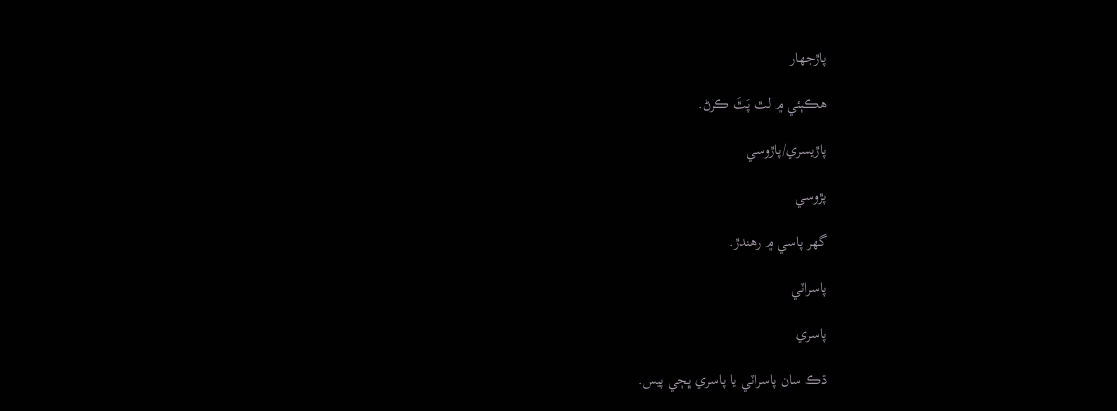پاڙجهار

هڪٻئي ۾ لٿ پَٿَ ڪرڻ.

پاڙيسري/پاڙوسي

پڙوسي

گهر پاسي ۾ رهندڙ.

پاسراٽي

پاسري

ڌڪ سان پاسراٽي يا پاسري ڀڄي پيس.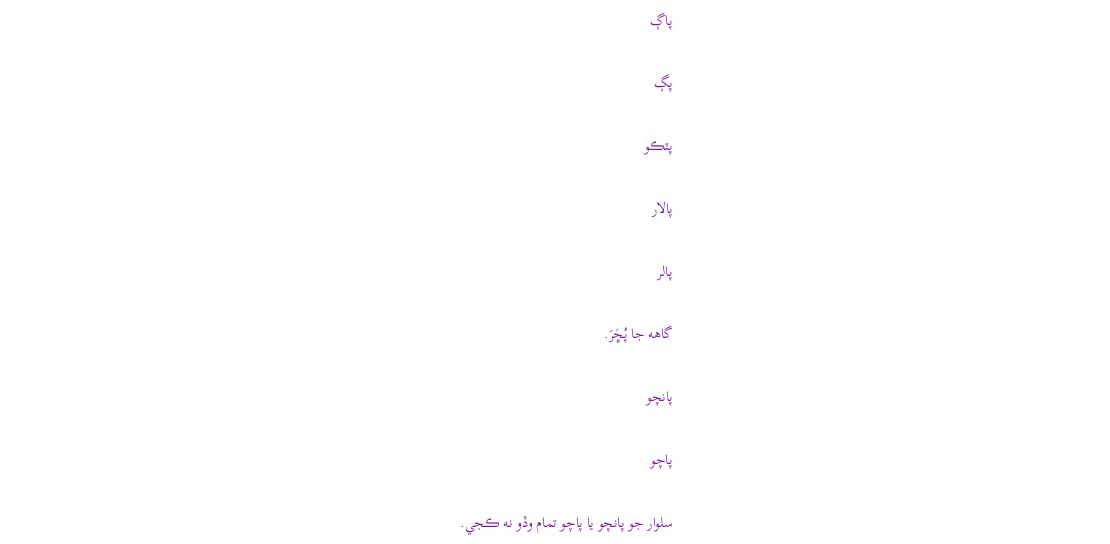پاڳ

پڳ

پٽڪو

پالار

پالر

گاهه جا پُڇَرَ.

پانچو

پاچو

سلوار جو پانچو يا پاچو تمام وڏو نه ڪجي.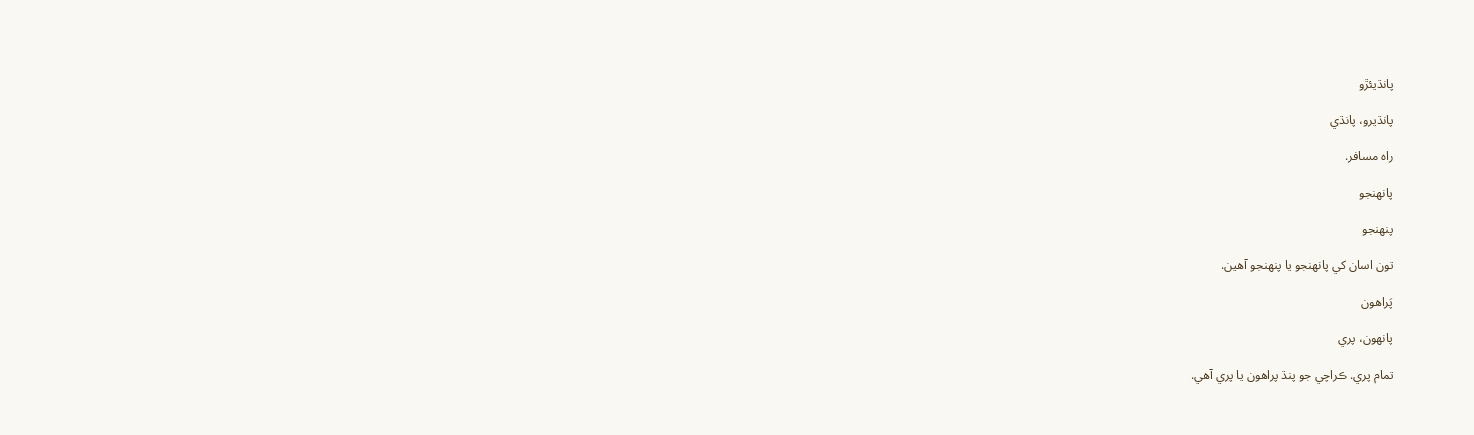پانڌيئڙو

پانڌيرو، پانڌي

راه مسافر.

پانهنجو

پنهنجو

تون اسان کي پانهنجو يا پنهنجو آهين.

پَراهون

پانهون، پري

تمام پري. ڪراچي جو پنڌ پراهون يا پري آهي.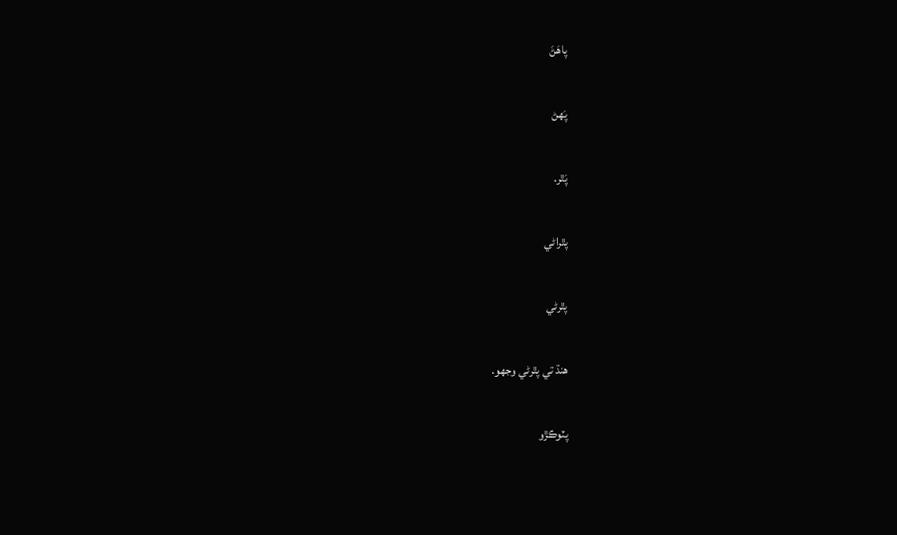پاهَڻَ

پَهڻ

پَٿر.

پٿراڻي

پٿرڻي

هنڌ تي پٿرڻي وجهو.

پٽوڪڙو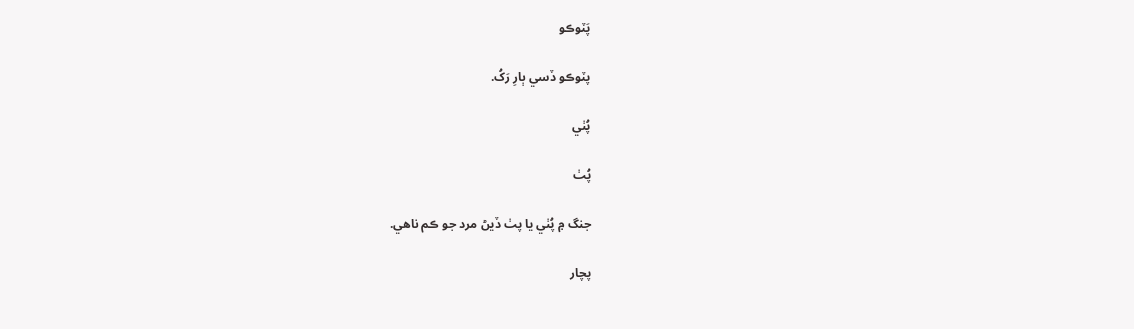پَٽوڪو

پٽوڪو ڏسي ٻارِ رَکُ.

پُٺي

پُٺ

جنگ ۾ پُٺي يا پٺ ڏيڻ مرد جو ڪم ناهي.

پچار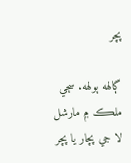پچر

ڳالهه ٻولهه. سڄي ملڪ ۾ مارشل لا جي پچار يا پچر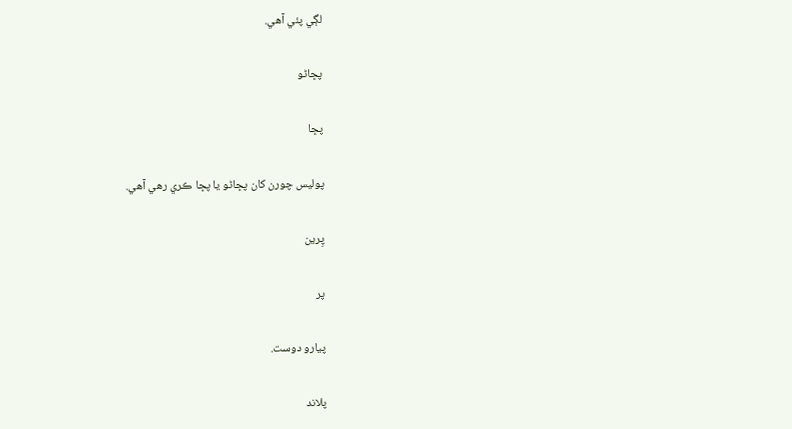لڳي پئي آهي.

پڇاڻو

پڇا

پوليس چورن کان پڇاڻو يا پڇا ڪري رهي آهي.

پِرين

پر

پيارو دوست.

پلاند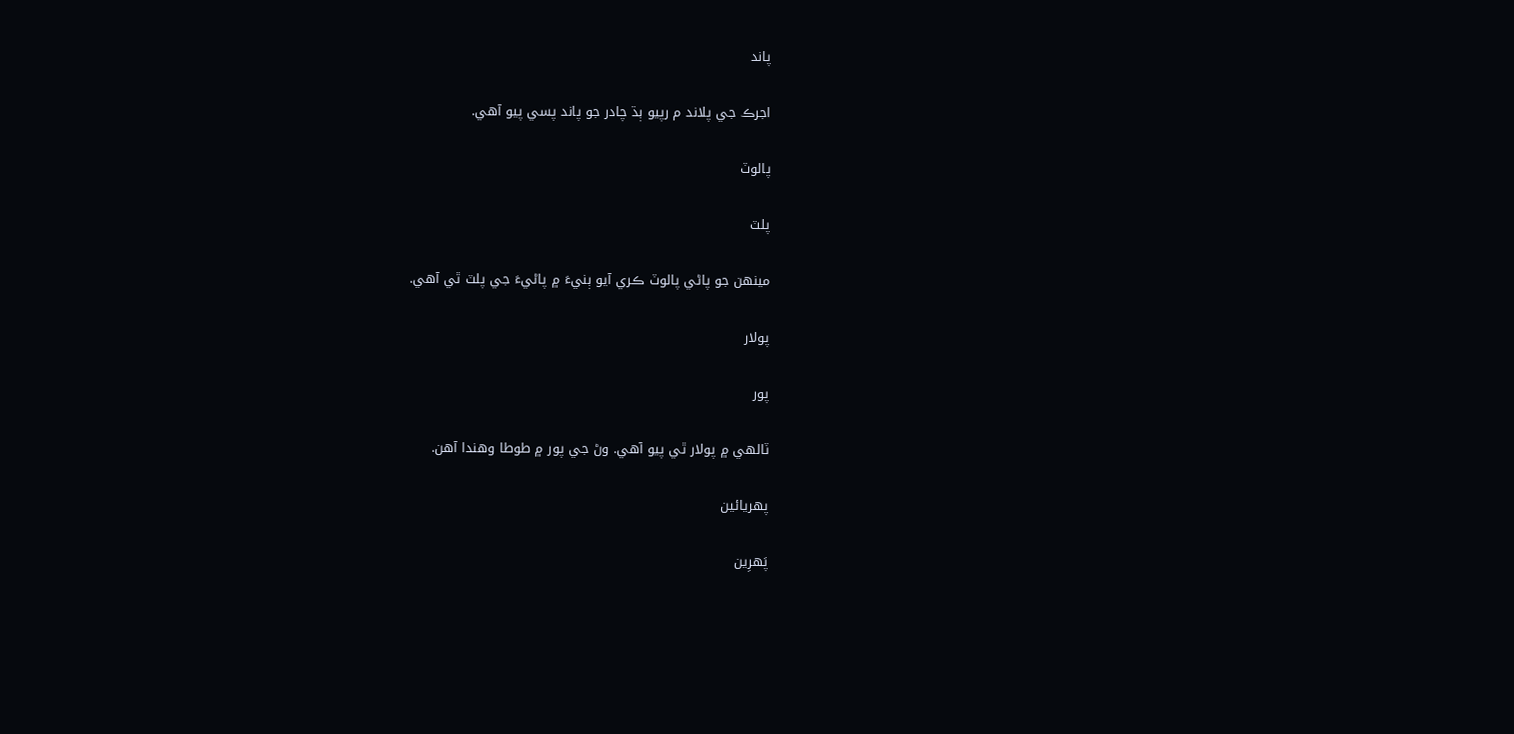پاند

اجرڪ جي پلاند م رپيو ٻڌ چادر جو پاند پسي پيو آهي.

پالوٽ

پلٽ

مينهن جو پاڻي پالوٽ ڪري آيو ٻنيءَ ۾ پاڻيءَ جي پلٽ ٿي آهي.

پولار

پور

ٽالهي ۾ پولار ٿي پيو آهي. وڻ جي پور ۾ طوطا وهندا آهن.

پهريائين

پَهرِين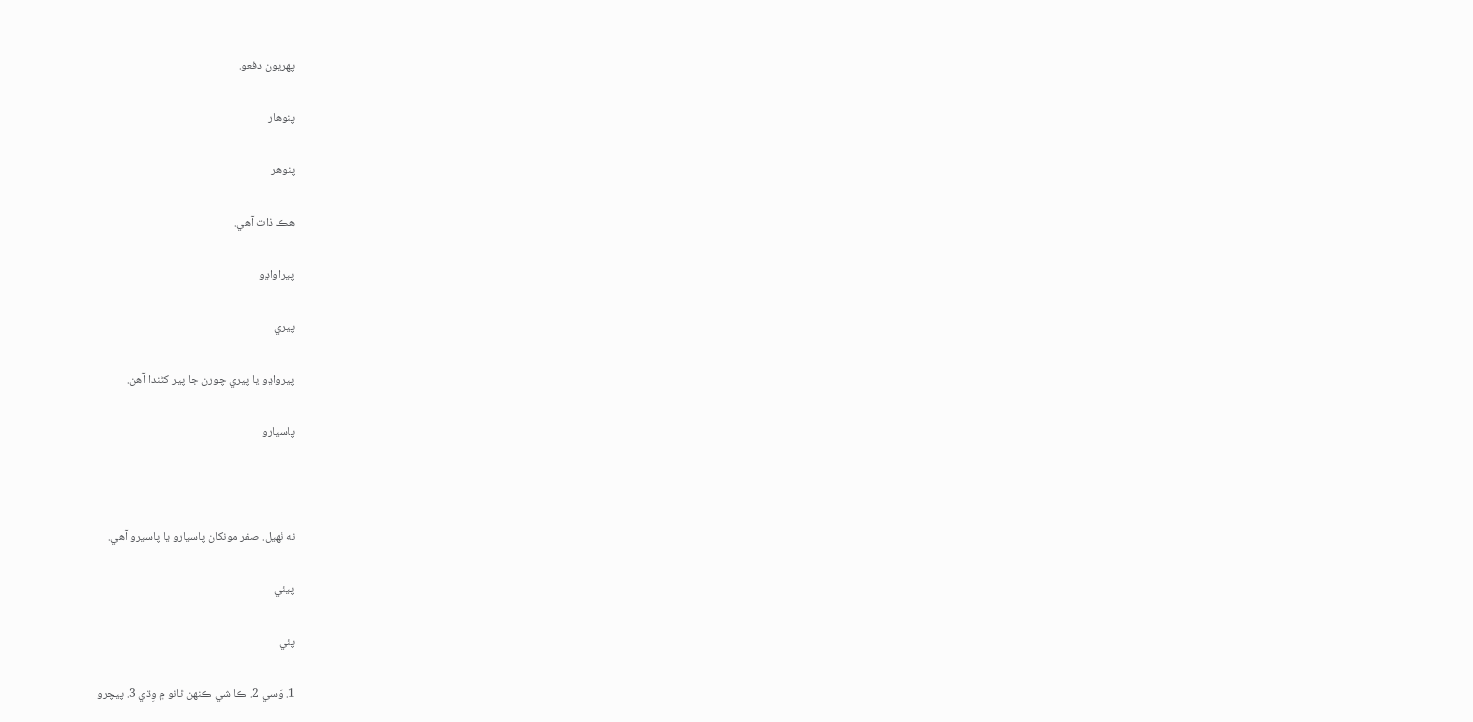پهريون دفعو.

پنوهار

پنوهر

هڪ ذات آهي.

پيراواڍو

پيري

پيرواڍو يا پيري چورن جا پير کڻندا آهن.

پاسيارو



نه ٺهيل. صفر مونکان پاسيارو يا پاسيرو آهي.

پيئي

پئي

1. وَسي 2. ڪا شي ڪنهن ٿانو ۾ وِڌي 3. پيچرو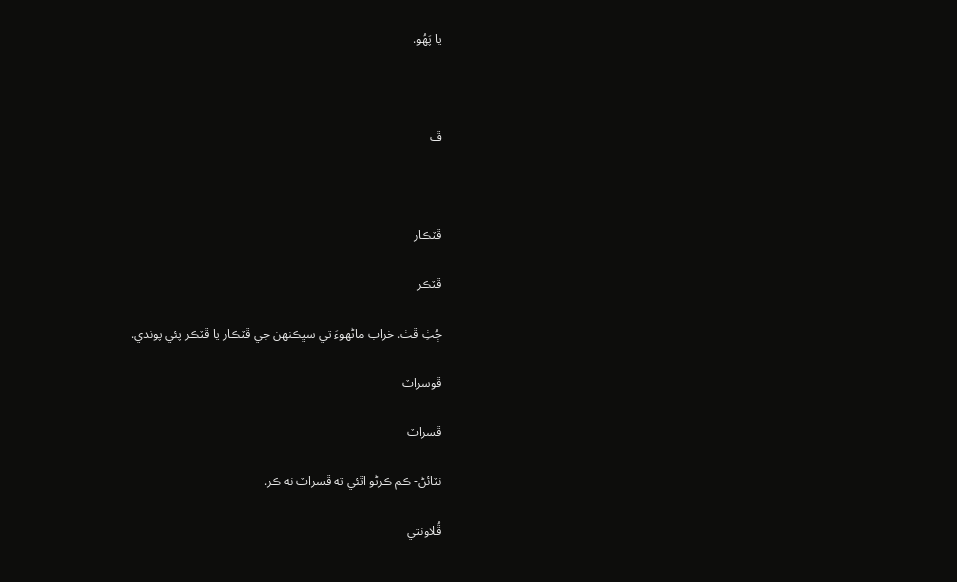يا پَهُو.



ڦ



ڦٽڪار

ڦٽڪر

ڄُٺِ ڦٺ. خراب ماڻهوءَ تي سڀڪنهن جي ڦٽڪار يا ڦٽڪر پئي پوندي.

ڦوسراٽ

ڦسراٽ

نٽائڻ- ڪم ڪرڻو اٿئي ته ڦسراٽ نه ڪر.

ڦُلاونتي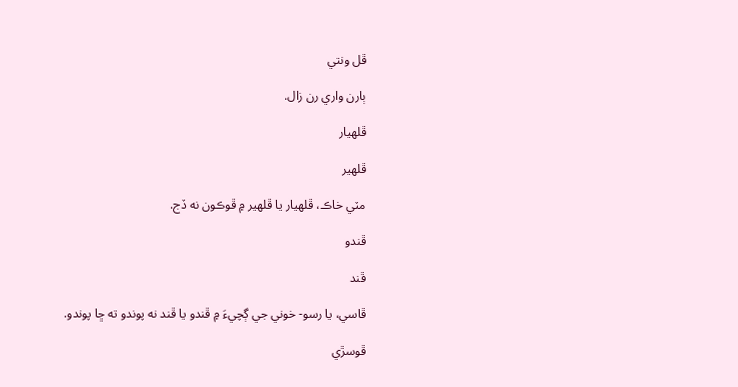ڦل ونتي

ٻارن واري رن زال.

ڦلهيار

ڦلهير

مٽي خاڪ، ڦلهيار يا ڦلهير ۾ ڦوڪون نه ڏج.

ڦندو

ڦند

ڦاسي، يا رسو- خوني جي ڳچيءَ ۾ ڦندو يا ڦند نه پوندو ته ڇا پوندو.

ڦوسڙي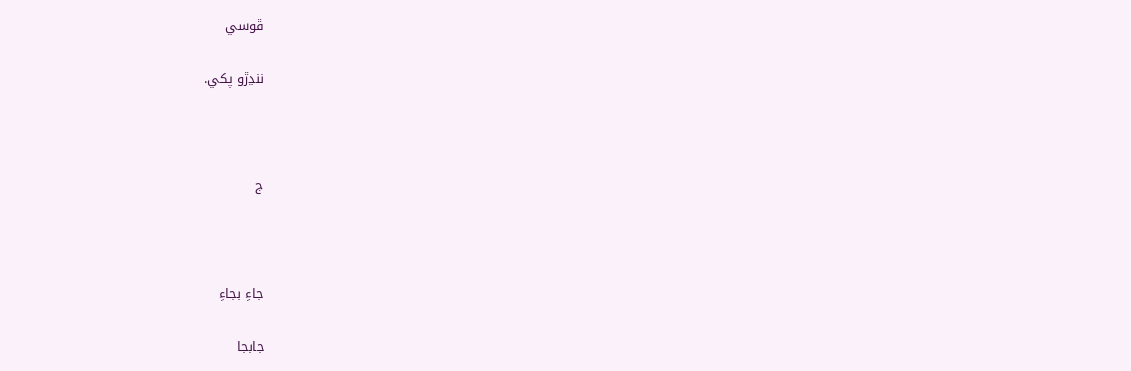ڦوسي

ننڍڙو پکي.



ج



جاءِ بجاءِ

جابجا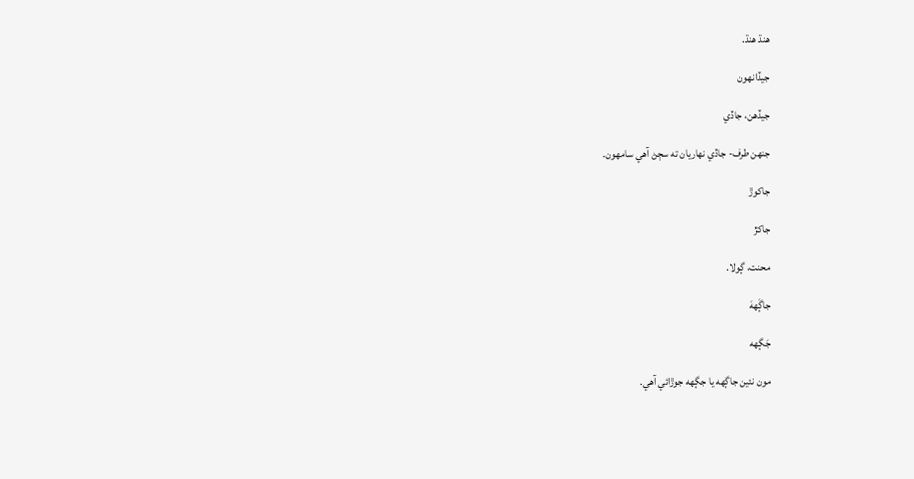هنڌ هنڌ.

جيڏانهون

جيڏهن، جاڏي

جنهن طرف- جاڏي نهاريان ته سڄڻ آهي سامهون.

جاکوڙ

جاکڙ

محنت، ڳولا.

جاڳَههَ

جَڳهه

مون نئين جاڳهه يا جڳهه جوڙائي آهي.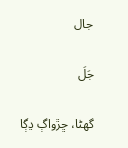جال

جَلَ

گهڻا، ڇڙواڳ ڍڳا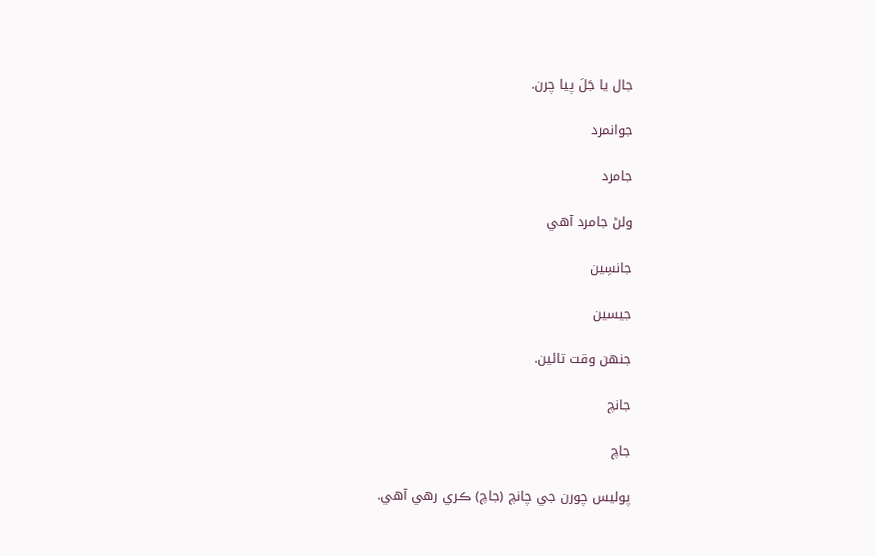جال يا جَلَ پيا چرن.

جوانمرد

جامرد

ولڻ جامرد آهي

جانسِين

جيسين

جنهن وقت تائين.

جانچ

جاچ

پوليس چورن جي چانچ (جاچ) ڪري رهي آهي.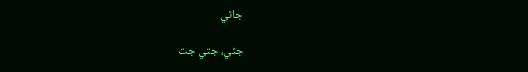جاٿي

جٿي، جتي جت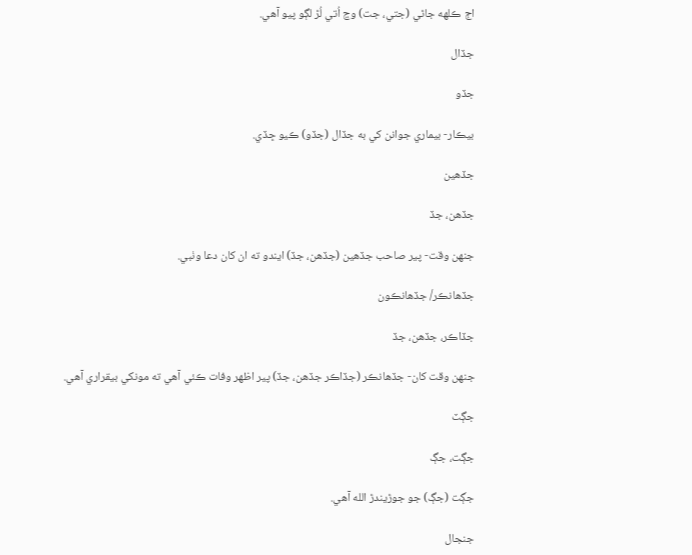اڄ ڪلهه جاٿي (جتي، جت) وڃ اُتي لُڙ لڳو پيو آهي.

جڏال

جڏو

بيڪار- بيماري جوانن کي به جڏال (جڏو) ڪيو ڇڏي.

جڏهين

جڏهن، جڏ

جنهن وقت- پير صاحب جڏهين (جڏهن، جڏ) ايندو ته ان کان دعا وٺبي.

جڏهانڪر/ جڏهانڪون

جڏاڪر، جڏهن، جڏ

جنهن وقت کان- جڏهانڪر (جڏاڪر جڏهن، جڏ) پير اظهر وفات ڪئي آهي ته مونکي بيقراري آهي.

جڳٽ

جڳت، جڳ

جڳت (جڳ) جو جوڙيندڙ الله آهي.

جنجال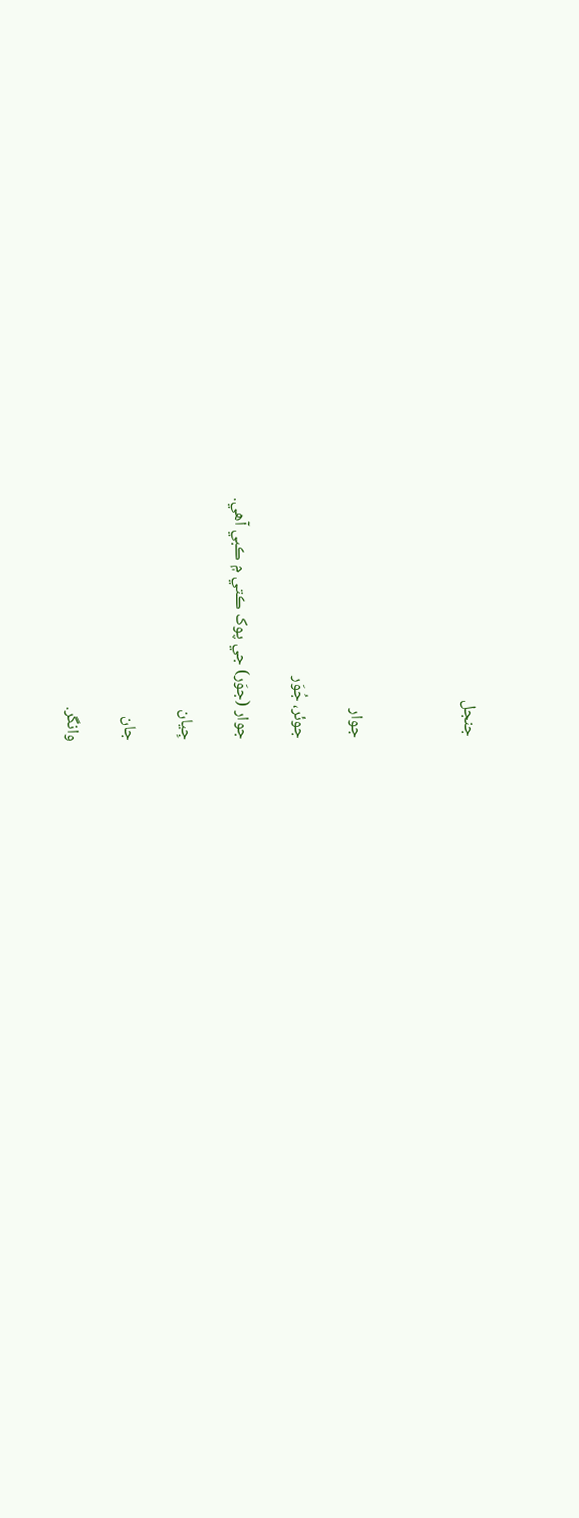جنجل



جوار

جوئر، جُوَر

جوار (جوَر) جي پوک ڪتي ۾ ڪبي آهي.

جِيان

جان

وانگر.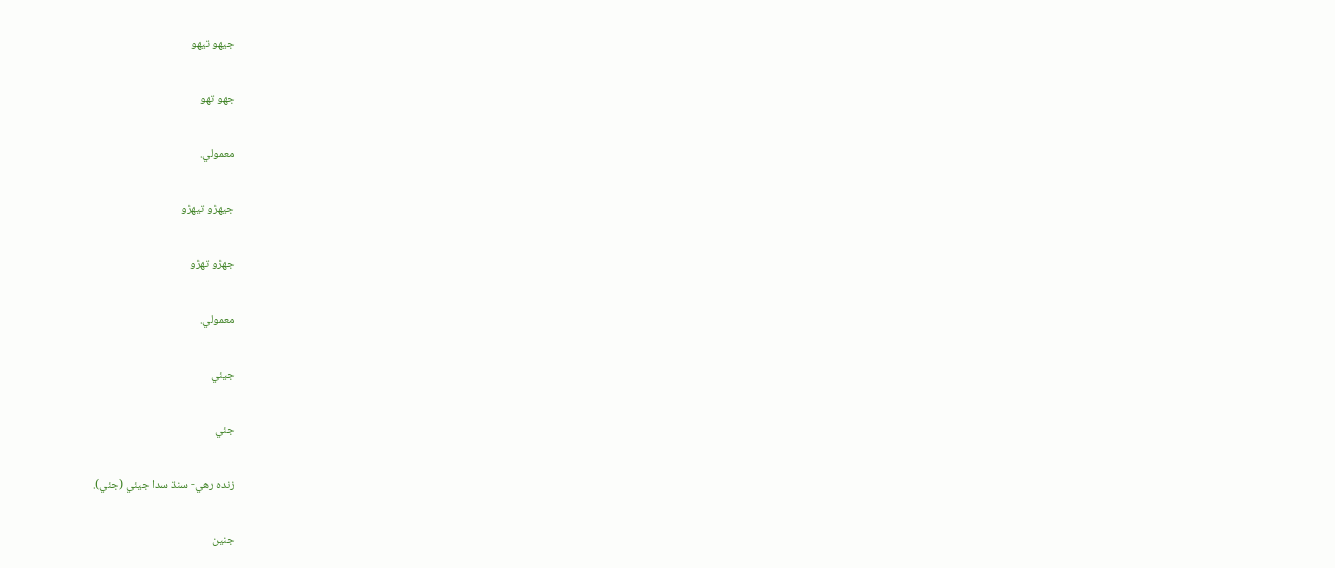جيهو تيهو

جهو تهو

معمولي.

جيهڙو تيهڙو

جهڙو تهڙو

معمولي.

جيئي

جئي

زنده رهي- سنڌ سدا جيئي (جئي).

جنين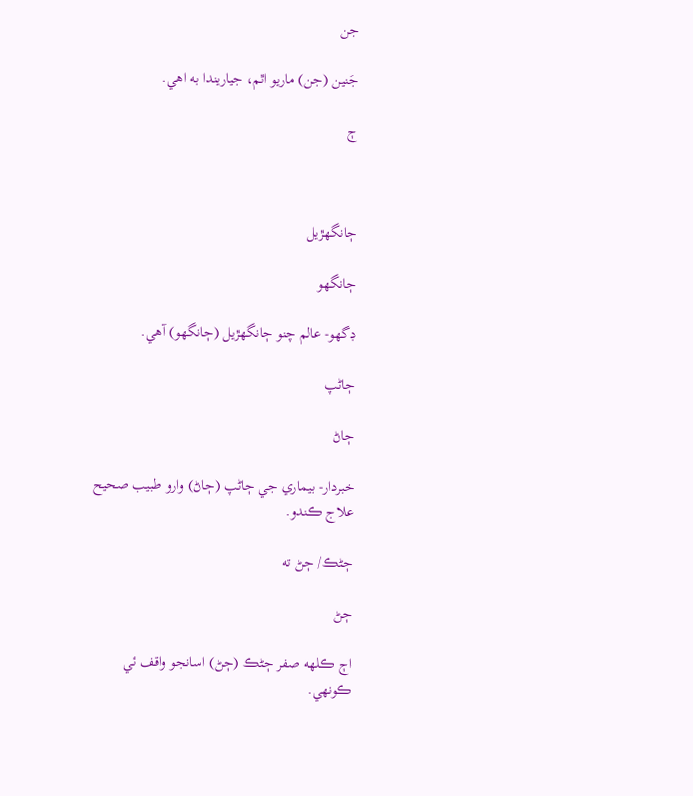جن

جَنين (جن) ماريو اٿم، جياريندا به اهي.

ڄ



ڄانگهڙيل

ڄانگهو

ڊگهو- عالم چنو ڄانگهڙيل (ڄانگهو) آهي.

ڄاڻپ

ڄاڻ

خبردار- بيماري جي ڄاڻپ (ڄاڻ) وارو طبيب صحيح علاج ڪندو.

ڄڻڪ/ ڄڻ ته

ڄڻ

اڄ ڪلهه صفر ڄڻڪ (ڄڻ) اسانجو واقف ئي ڪونهي.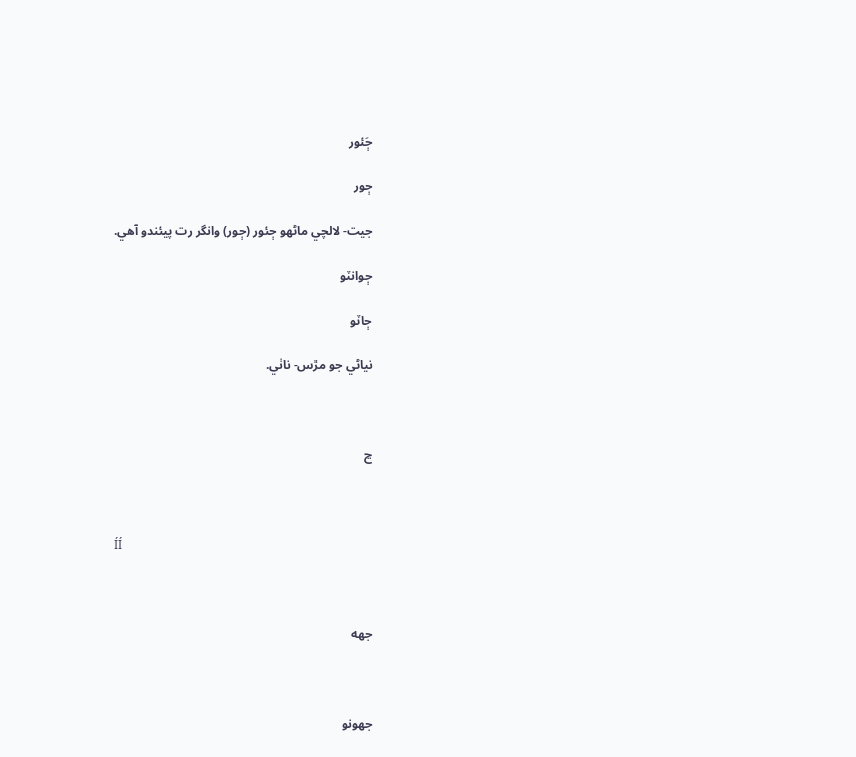ڄَئور

ڄور

جيت- لالچي ماڻهو ڄئور (ڄور) وانگر رت پيئندو آهي.

ڄوانٽو

ڄاٽو

نياڻي جو مڙس- ناٺي.



ڃ



ÍÍ



جهه



جهونو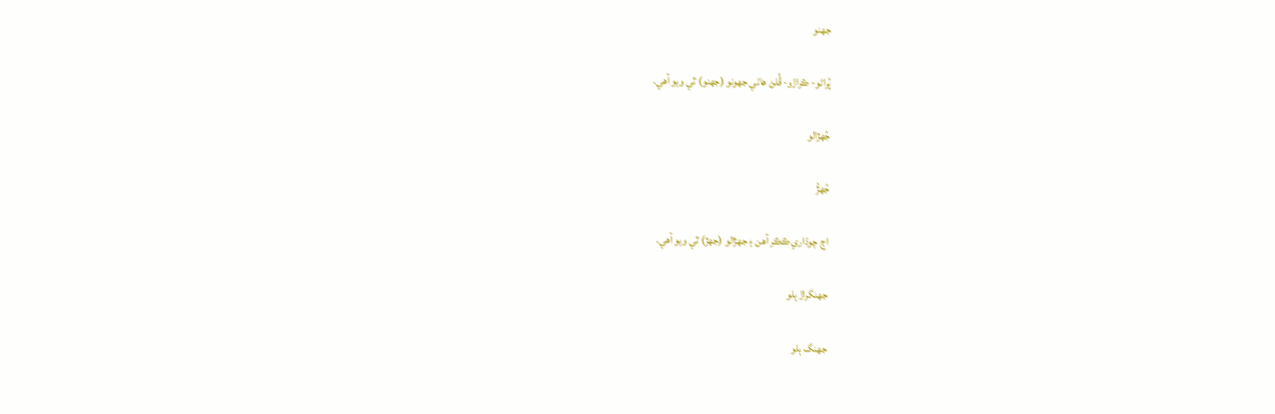جهنو

پُراڻو- ڪراڙو- ڦُلڻ هاڻي جهونو (جهنو) ٿي ويو آهي.

جُهڙالو

جُهڙُ

اڄ چوڌاري ڪڪر آهن ۽ جهڙالو (جهڙ) ٿي ويو آهي.

جهنگراڙ ٻلو

جهنگ ٻلو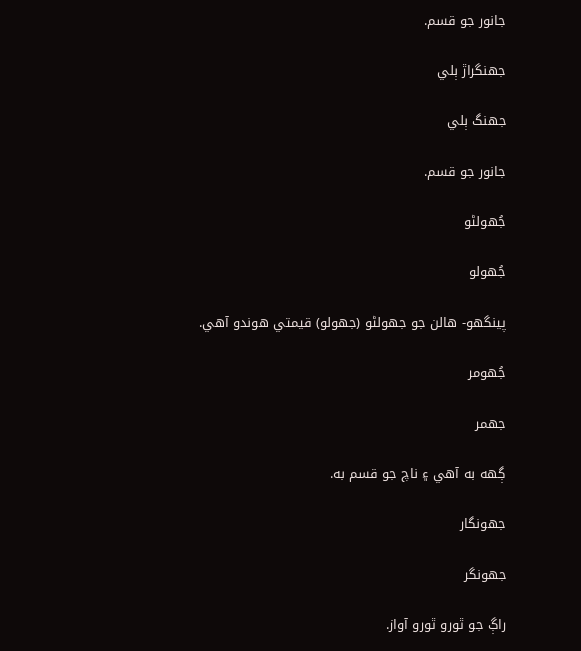جانور جو قسم.

جهنگراڙ ٻلي

جهنگ ٻلي

جانور جو قسم.

جُهولڻو

جُهولو

پينگهو- هالن جو جهولڻو (جهولو) قيمتي هوندو آهي.

جُهومر

جهمر

ڳهه به آهي ۽ ناچ جو قسم به.

جهونگار

جهونگر

راڳ جو ٿورو ٿورو آواز.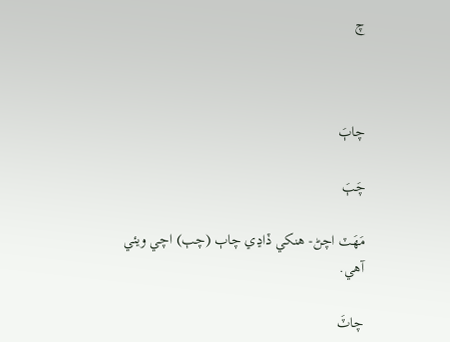چ



چاٻَ

چَٻَ

مَهَٽ اچڻ- هنکي ڏاڍي چاٻ (چٻ) اچي ويئي آهي.

چاٽَ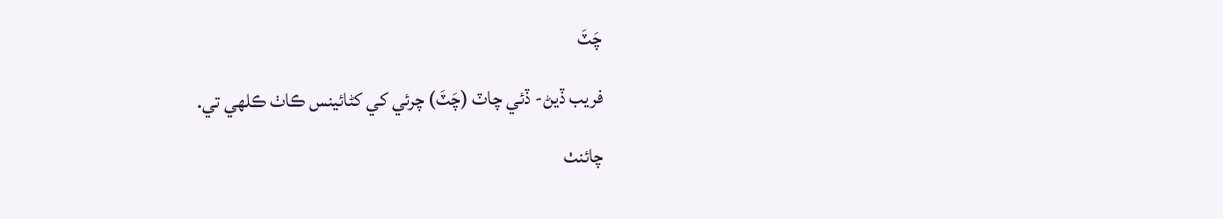چَٽَ

فريب ڏيڻ- ڏئي چاٽ (چَٽَ) چرئي کي کڻائينس ڪاٺ ڪلهي تي.

چائنٺ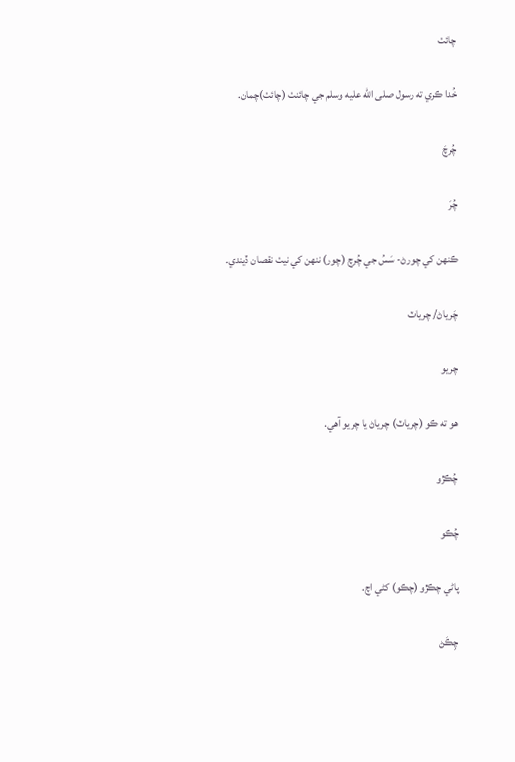چائٺ

خُدا ڪري ته رسول صلى الله عليه وسلم جي چائنٺ (چائٺ)چمان.

چُرچَ

چُرَ

ڪنهن کي چورڻ- سَسُ جي چُرچ (چور) ننهن کي نيٺ نقصان ڏيندي.

چَرياڻ/ چرياٽ

چريو

هو ته ڪو (چرياٽ) چرياڻ يا چريو آهي.

چُڪڙو

چُڪو

پاڻي چڪڙو (چڪو) کڻي اچ.

چِڪَڻ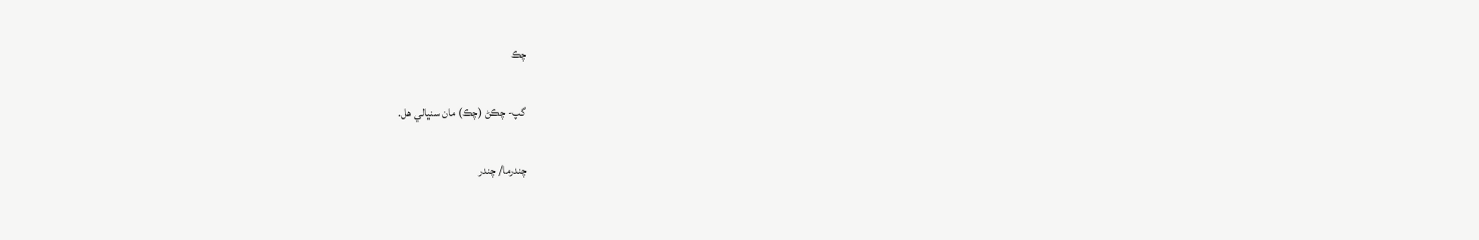چڪ

 گپ- چڪڻ (چڪ) مان سنڀالي هل.

چندرما/ چندر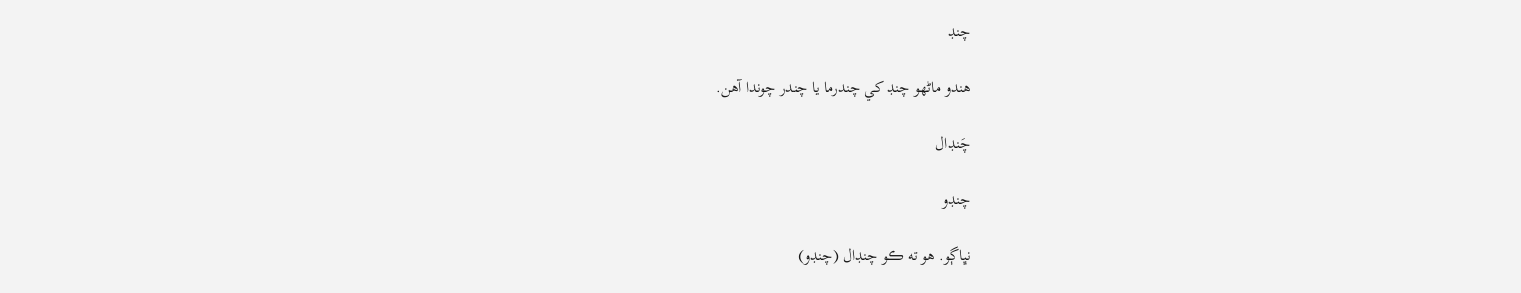چنڊ

هندو ماڻهو چنڊ کي چندرما يا چندر چوندا آهن.

چَنڊال

چنڊو

نڀاڳو. هو ته ڪو چنڊال (چنڊو)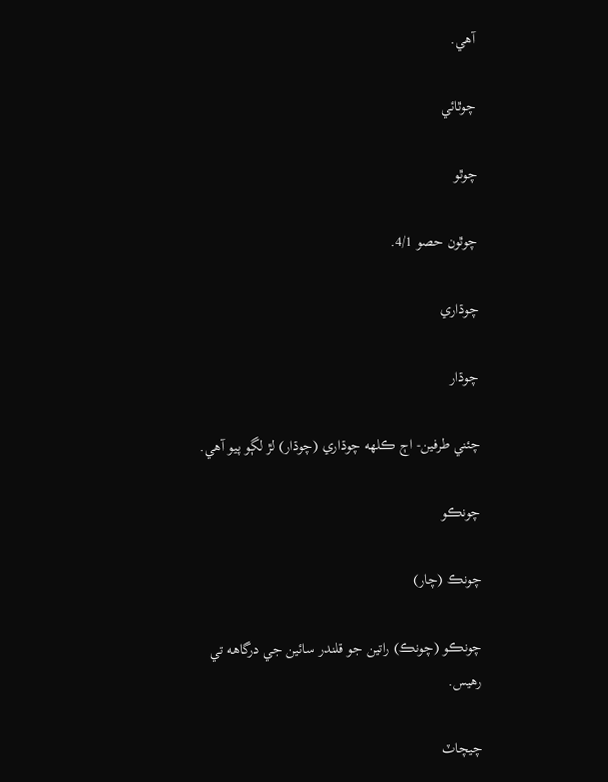آهي.

چوٿائي

چوٿو

چوٿون حصو 4/1.

چوڌاري

چوڌار

چئني طرفين- اڄ ڪلهه چوڌاري (چوڌار) لڙ لڳو پيو آهي.

چونڪو

چونڪ (چار)

چونڪو (چونڪ) راتين جو قلندر سائين جي درگاهه تي رهيس.

چيچاٽ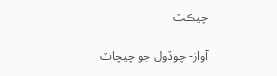چيڪٽ

آواز- چوڏول جو چيچاٽ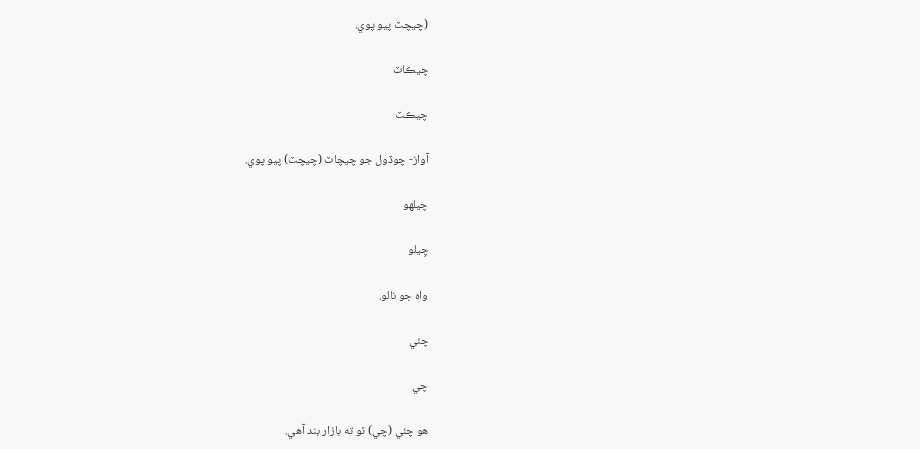(چيچٽ پيو پوي.

چيڪاٽ

چيڪٽ

آواز- چوڏول جو چيچاٽ (چيچٽ) پيو پوي.

چيلهو

چِيلو

واه جو نالو.

چئي

چي

هو چئي (چي) ٿو ته بازار بند آهي.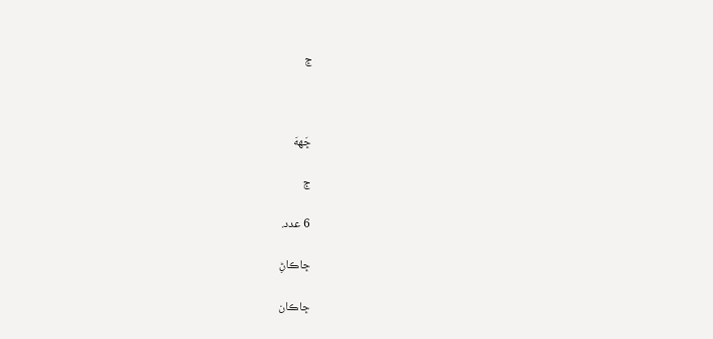ڇ



ڇَههَ

ڇ

6 عدد.

ڇاڪاڻِ

ڇاڪان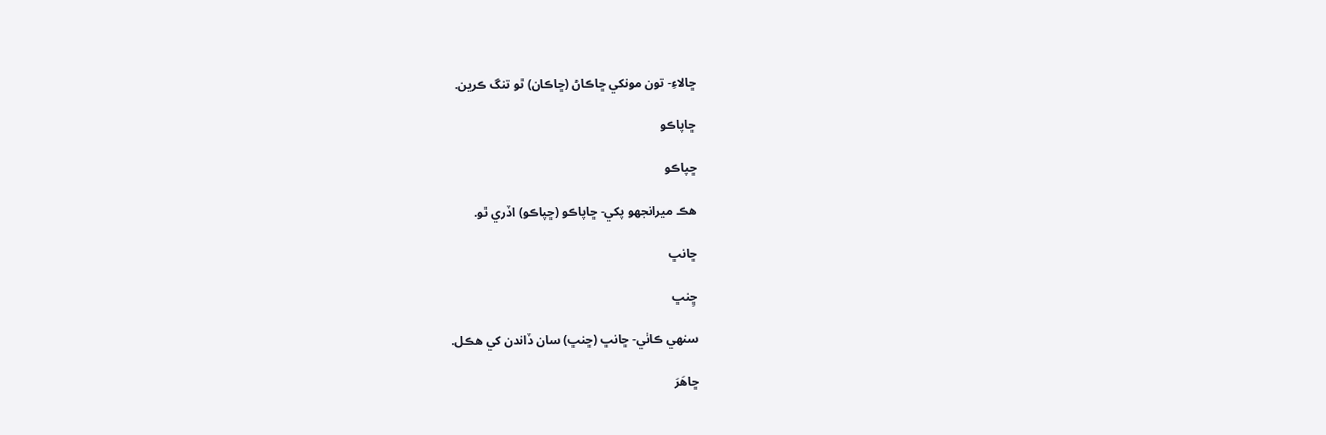ڇالاءِ- تون مونکي ڇاڪاڻ (ڇاڪان) ٿو تنگ ڪرين.

ڇاپاڪو

ڇپاڪو

هڪ ميرانجهو پکي- ڇاپاڪو (ڇپاڪو) اڏري ٿو.

ڇانڀ

ڇِنڀ

سنهي ڪاٺي- ڇانڀ (ڇنڀ) سان ڏاندن کي هڪل.

ڇاهَرَ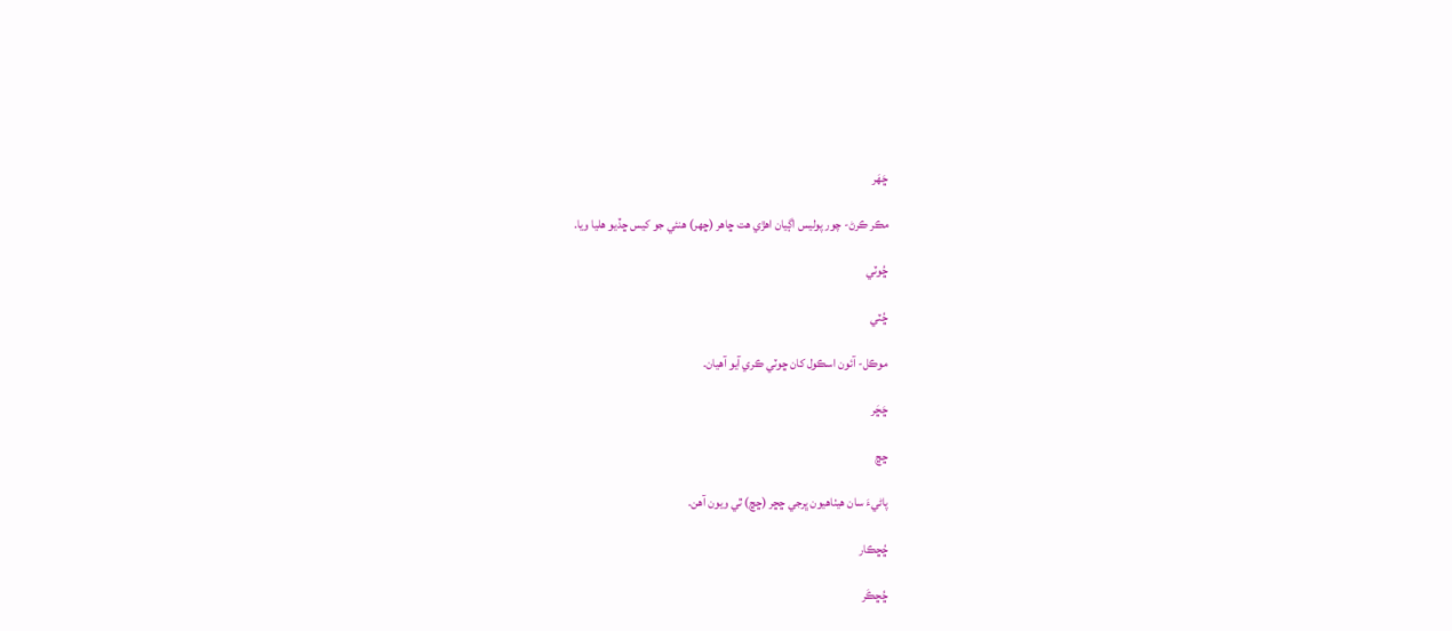ڇَهَر

مڪر ڪرڻ- چور پوليس اڳيان اهڙي هت ڇاهر (ڇهر) هنئي جو کيس ڇڏيو هليا ويا.

ڇُوٽي

ڇُٽي

موڪل- آئون اسڪول کان ڇوٽي ڪري آيو آهيان.

ڇَڇَر

ڇڇ

پاڻيءَ سان هيٺاهيون ڀرجي ڇڇر (ڇڇ) ٿي ويون آهن.

ڇُڇڪار

ڇُڇڪَر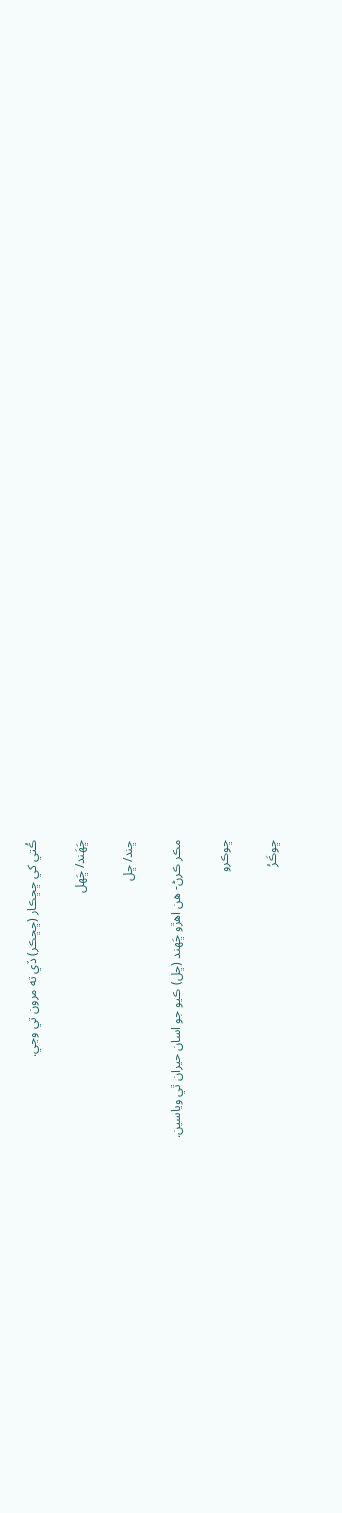ڪُتي کي ڇڇڪار (ڇڇڪر) ڏي ته مرون تي وڃي.

ڇَهَند/ ڇَهل

ڇند/ ڇل

مڪر ڪرڻ- هن اهڙو ڇَهند (ڇل) ڪيو جو اسان حيران ٿي وياسين.

ڇوڪرو

ڇوڪَرُ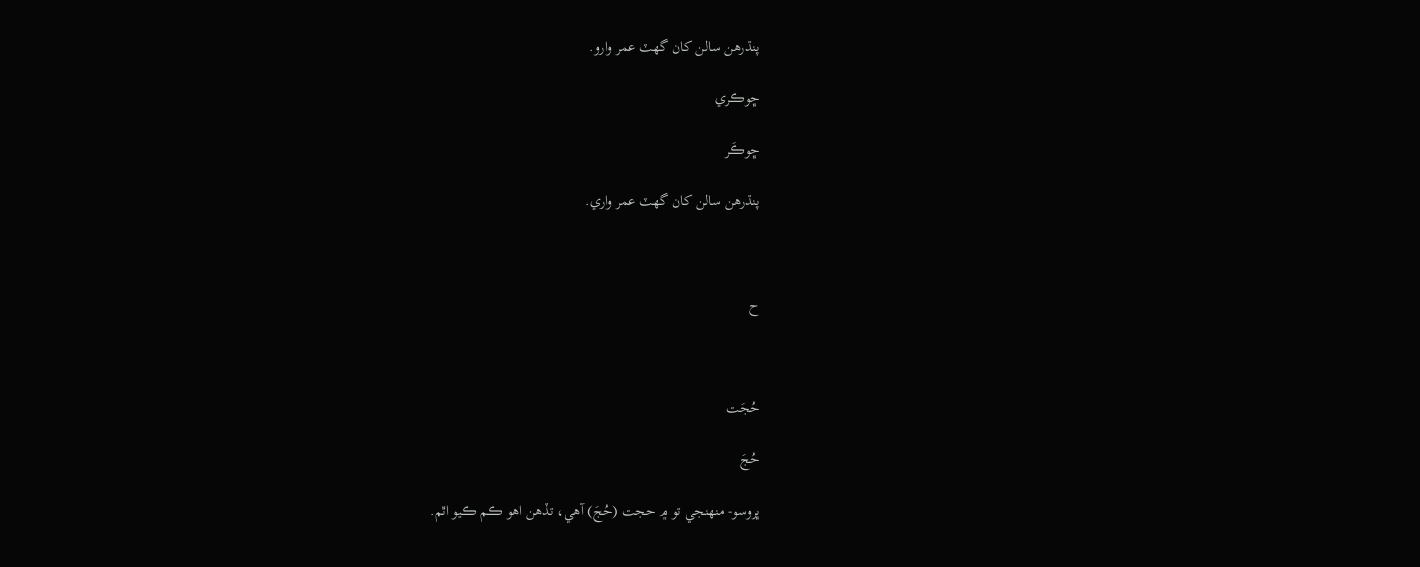پنڌرهن سالن کان گهٽ عمر وارو.

ڇوڪري

ڇوڪَر

پنڌرهن سالن کان گهٽ عمر واري.



ح



حُجَت

حُجَ

ڀروسو- منهنجي تو ۾ حجت (حُجَ) آهي، تڏهن اهو ڪم ڪيو اٿم.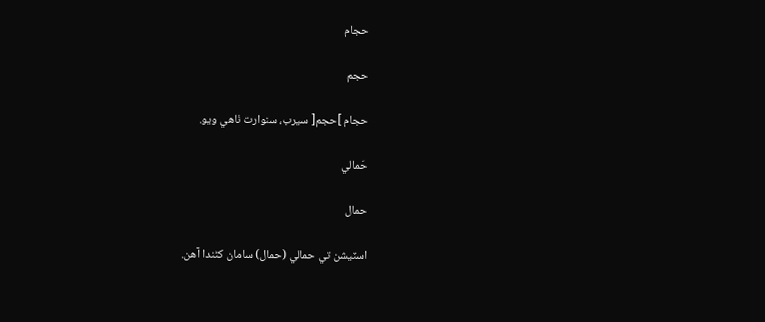حجام

حجم

حجام ]حجم[ سيرب، سنوارت ٺاهي ويو.

حَمالي

حمال

اسٽيشن تي حمالي (حمال) سامان کڻندا آهن.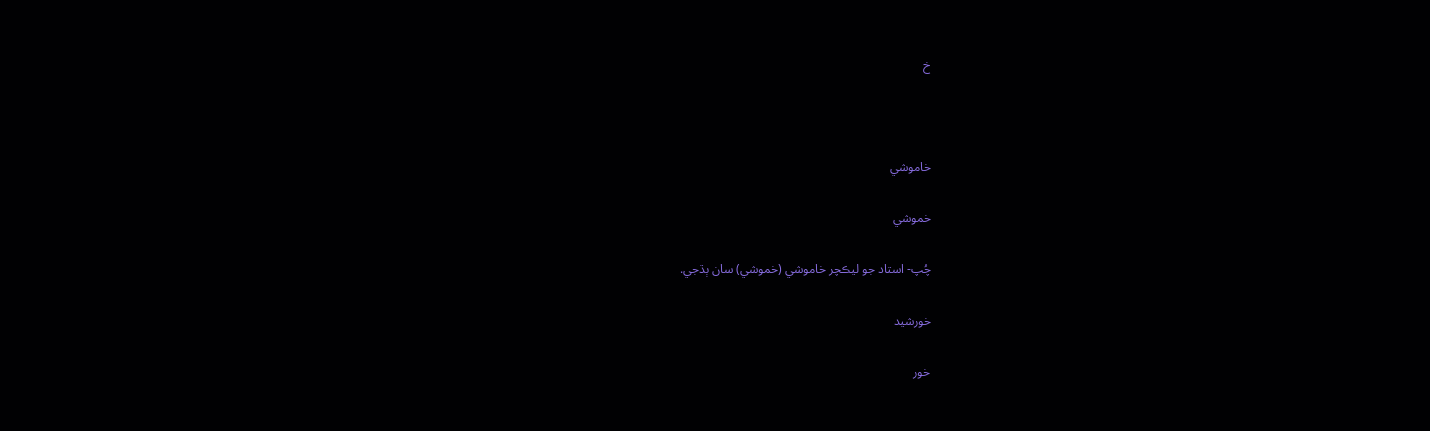خ



خاموشي

خموشي

چُپ- استاد جو ليڪچر خاموشي (خموشي) سان ٻڌجي.

خورشيد

خور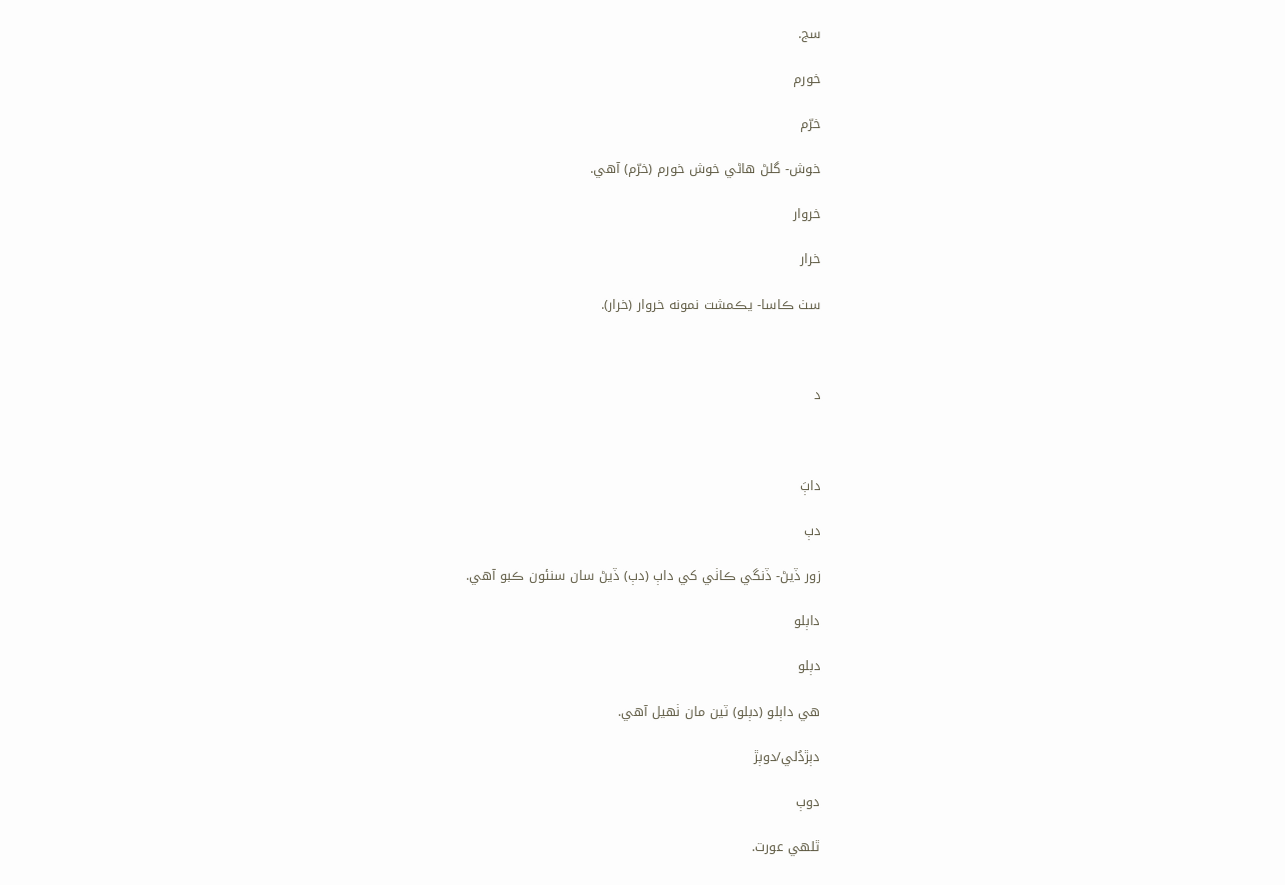سج.

خورم

خرّم

خوش- گلڻ هاڻي خوش خورم (خرّم) آهي.

خروار

خرار

سٺ ڪاسا- يڪمشت نمونه خروار (خرار).



د



داٻَ

دٻ

زور ڏيڻ- ڏنگي ڪاٺي کي داٻ (دٻ) ڏيڻ سان سنئون ڪبو آهي.

داٻلو

دٻلو

هي داٻلو (دٻلو) ٽين مان ٺهيل آهي.

دٻڙدُلي/دوٻڙ

دوٻ

ٿلهي عورت.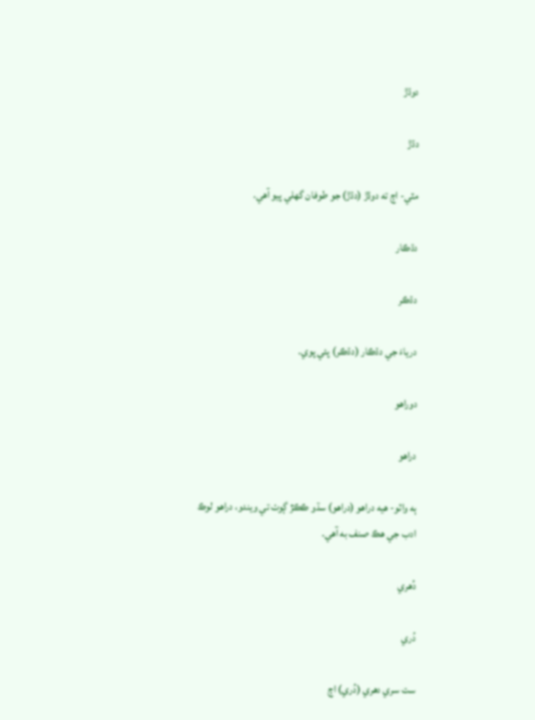دوڌڙ

دڌڙ

مٽي- اڄ ته دوڌڙ (دڌڙ) جو طوفان گهلي پيو آهي.

دڌڪار

دڌڪر

درياءَ جي دڌڪار (دڌڪر) پئي پوي.

دوراهو

دراهو

ٻه واٽو- هيه دراهو (دراهو) سڌو ڪڪڙ ڳوٺ تي ويندو، دراهو لوڪ ادب جي هڪ صنف به آهي.

دُهري

دُري

ست سري دهري (دُري) اڄ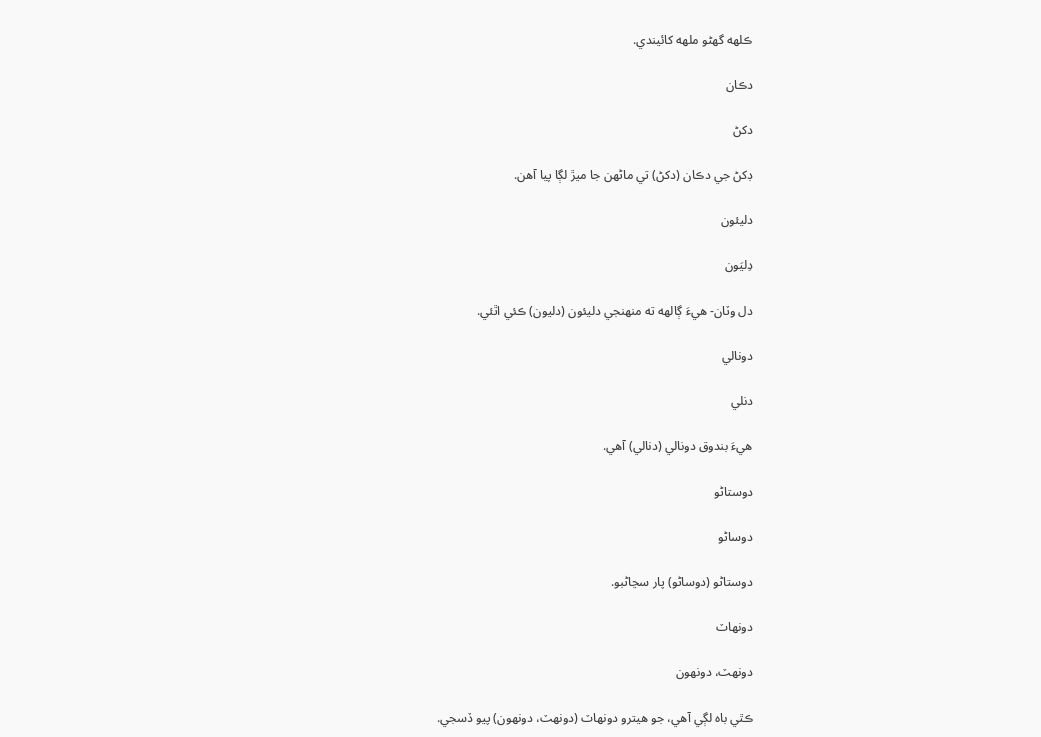ڪلهه گهڻو ملهه کائيندي.

دڪان

دکڻ

ڊکڻ جي دڪان (دکڻ) تي ماڻهن جا ميڙ لڳا پيا آهن.

دليئون

دِليَون

دل وٽان- هيءَ ڳالهه ته منهنجي دليئون (دليون) ڪئي اٿئي.

دونالي

دنلي

هيءَ بندوق دونالي (دنالي) آهي.

دوستاڻو

دوساڻو

دوستاڻو (دوساڻو) پار سڃاڻبو.

دونهاٽ

دونهٽ، دونهون

ڪٿي باه لڳي آهي، جو هيترو دونهاٽ (دونهٽ، دونهون) پيو ڏسجي.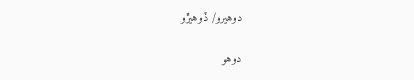دوهيرو/ ڏوهيڙو

دوهو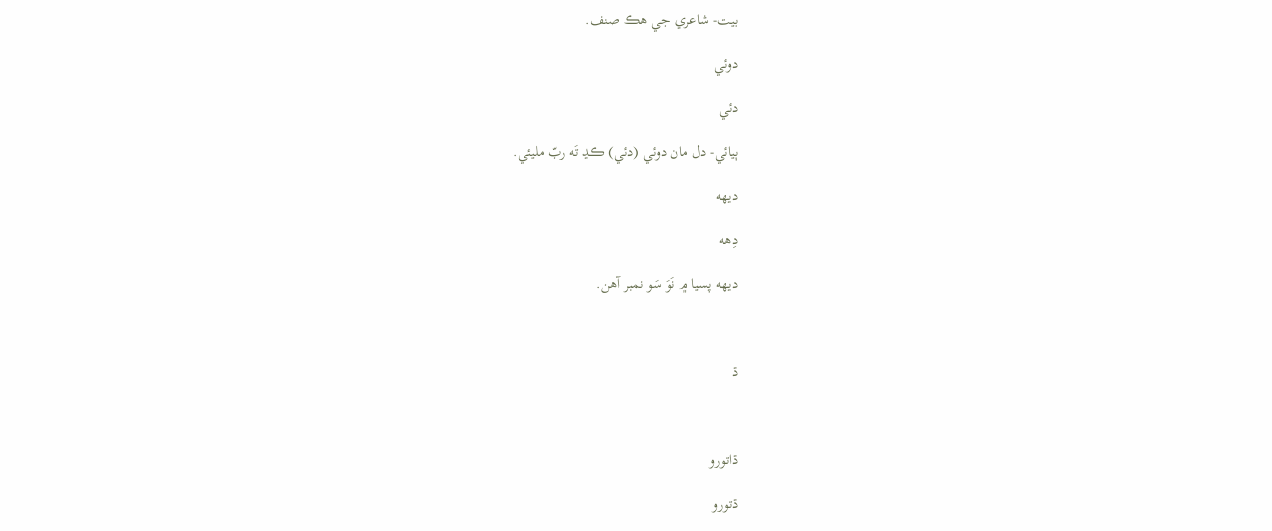بيت- شاعري جي هڪ صنف.

دوئي

دئي

ٻيائي- دل مان دوئي (دئي) ڪڍ تَه ربّ مليئي.

ديهه

دِهه

ديهه پسيا ۾ نَوَ سَو نمبر آهن.



ڌ



ڌاتورو

ڌتورو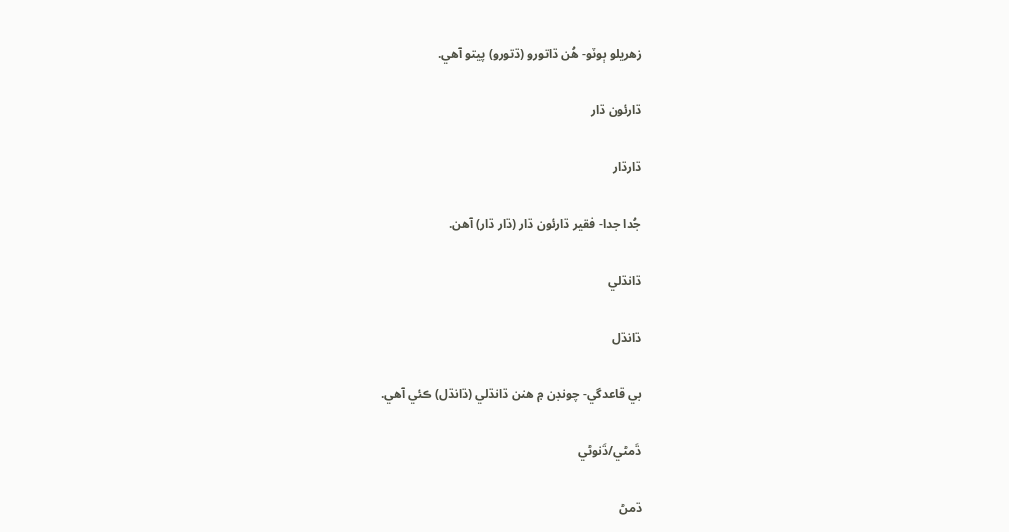زهريلو ٻوٽو- هُن ڌاتورو (ڌتورو) پيتو آهي.

ڌارئون ڌار

ڌارڌار

جُدا جدا- فقير ڌارئون ڌار (ڌار ڌار) آهن.

ڌانڌلي

ڌانڌل

بي قاعدگي- چونڊن ۾ هنن ڌانڌلي (ڌانڌل) ڪئي آهي.

ڌَمڻي/ڌَنوڻي

ڌمڻ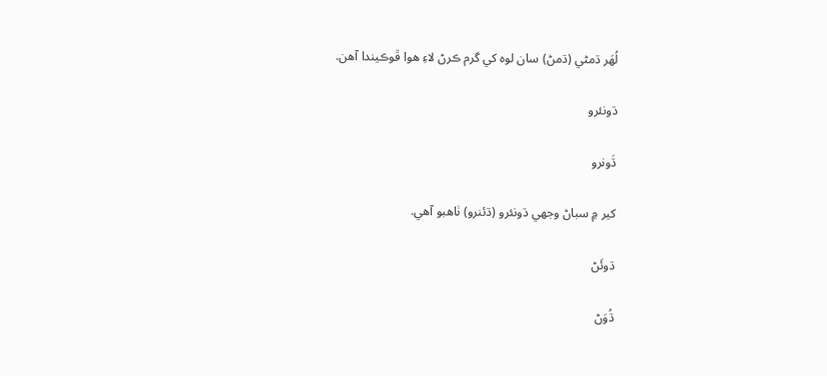لُهَر ڌمڻي (ڌمڻ) سان لوه کي گرم ڪرڻ لاءِ هوا ڦوڪيندا آهن.

ڌونئرو

ڌَونرو

کير ۾ سباڻ وجهي ڌونئرو (ڌئنرو) ٺاهبو آهي.

ڌوئَڻ

ڌُوَڻ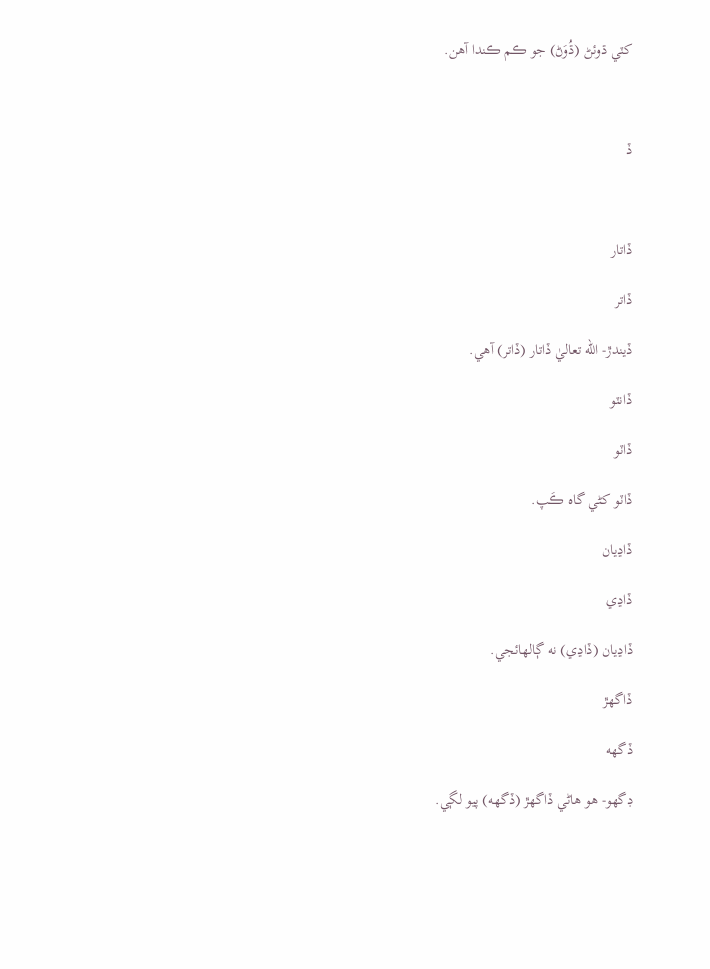کٽي ڌوئڻ (ڌُوَڻ) جو ڪم ڪندا آهن.



ڏ



ڏاتار

ڏاتر

ڏيندڙ- الله تعاليٰ ڏاتار (ڏاتر) آهي.

ڏانٽو

ڏاٽو

ڏاٽو کڻي گاه ڪَپ.

ڏاڍيان

ڏاڍي

ڏاڍيان (ڏاڍي) نه ڳالهائجي.

ڏاگهڙ

ڏگهه

ڊگهو- هو هاڻي ڏاگهڙ (ڏگهه) پيو لڳي.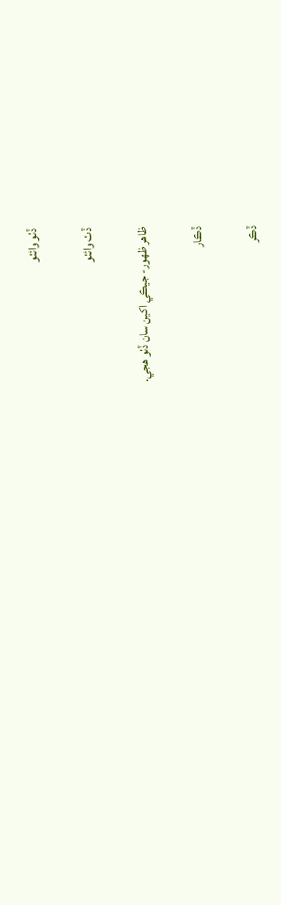ڏٺو وائٺو

ڏٺ وائٺو

ظاهر ظهور- جيڪي اکين سان ڏٺو هجي.

ڏڪار

ڏڪر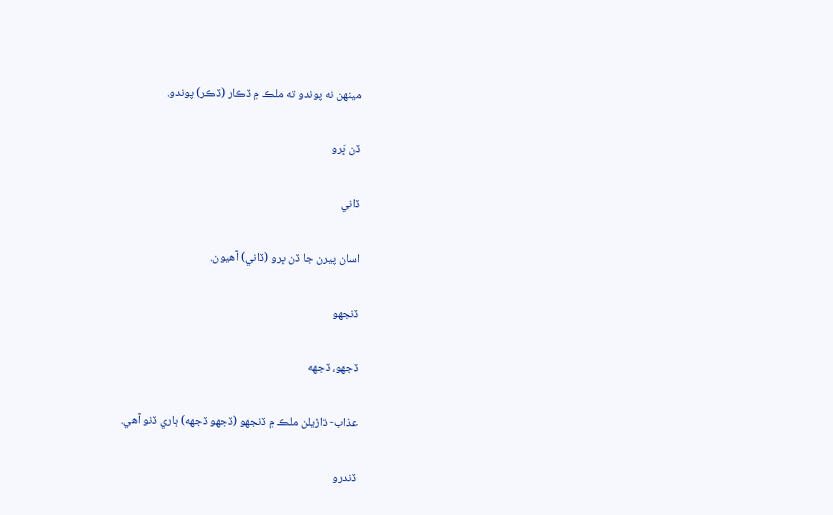مينهن نه پوندو ته ملڪ ۾ ڏڪار (ڏڪر) پوندو.

ڏن ڀَرو

ڏاني

اسان پيرن جا ڏن ڀرو (ڏاني) آهيون.

ڏنجهو

ڏجهو، ڏجهه

عذاب- ڌاڙيلن ملڪ ۾ ڏنجهو (ڏجهو ڏجهه) ٻاري ڏنو آهي.

ڏندرو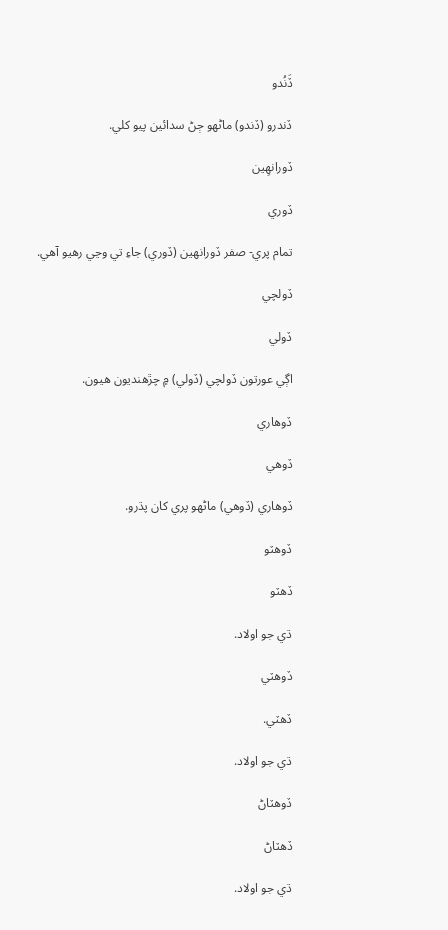ڏَنُدو

ڏندرو (ڏندو) ماڻهو ڄڻ سدائين پيو کلي.

ڏورانهِين

ڏوري

تمام پري- صفر ڏورانهين (ڏوري) جاءِ تي وڃي رهيو آهي.

ڏولچي

ڏولي

اڳي عورتون ڏولچي (ڏولي) ۾ چڙهنديون هيون.

ڏوهاري

ڏوهي

ڏوهاري (ڏوهي) ماڻهو پري کان پڌرو.

ڏوهٽو

ڏهٽو

ڌي جو اولاد.

ڏوهٽي

ڏهٽي.

ڌي جو اولاد.

ڏوهٽاڻ

ڏهٽاڻ

ڌي جو اولاد.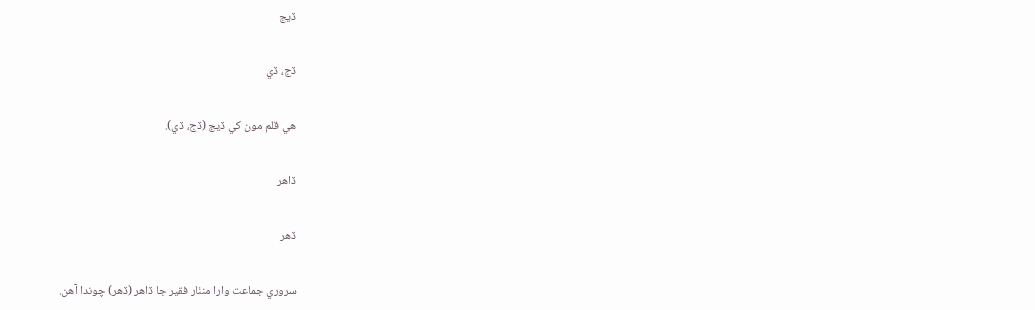ڏيج

ڏج، ڏي

هي قلم مون کي ڏيج (ڏج، ڏي).

ڏاهر

ڏهر

سروري جماعت وارا منٺار فقير جا ڏاهر (ڏهر) چوندا آهن.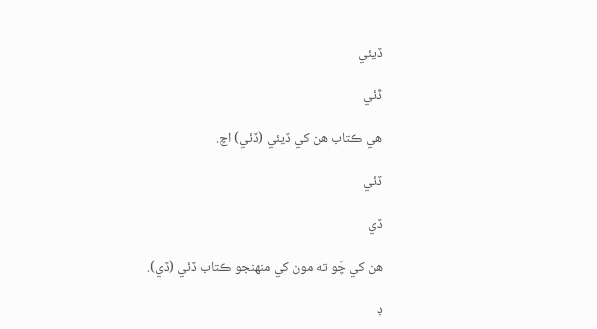ڏيئي

ڏَئي

هي ڪتاب هن کي ڏيئي (ڏئي) اچ.

ڏئي

ڏي

هن کي چَو ته مون کي منهنجو ڪتاب ڏئي (ڏي).

ڊ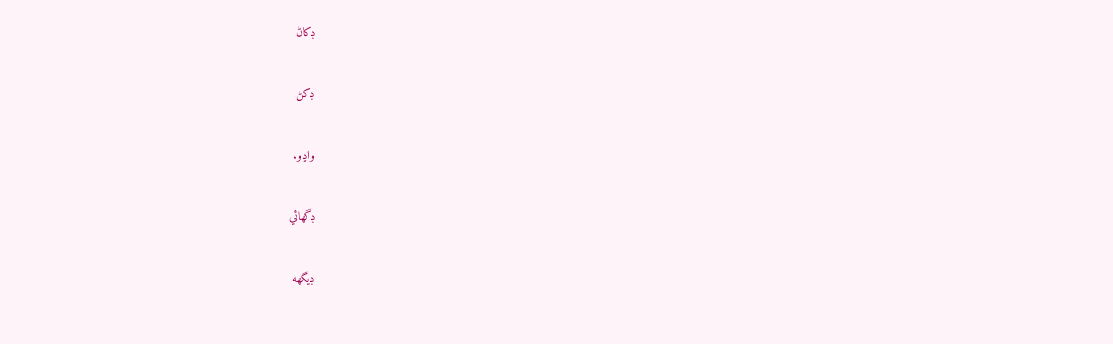ڊکاڻ

ڊکڻ

واڍو.

ڊگهائي

ڊيگهه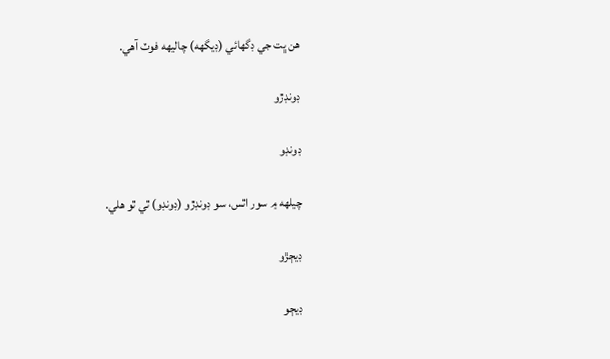هن ڀت جي ڊگهائي (ڊيگهه) چاليهه فوٽ آهي.

ڊونڊڙو

ڊونڊو

چيلهه ۾ سور اٿس، سو ڊونڊڙو (ڊونڊو) ٿي ٿو هلي.

ڊيڄڙو

ڊيڄو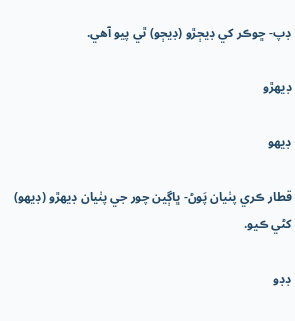ڊپ- ڇوڪر کي ڊيڄڙو (ڊيڄو) ٿي پيو آهي.

ڊيهڙو

ڊيهو

قطار ڪري پٺيان پَوڻ- ڀاڳين چور جي پٺيان ڊيهڙو (ڊيهو) کڻي ڪيو.

ڊڊو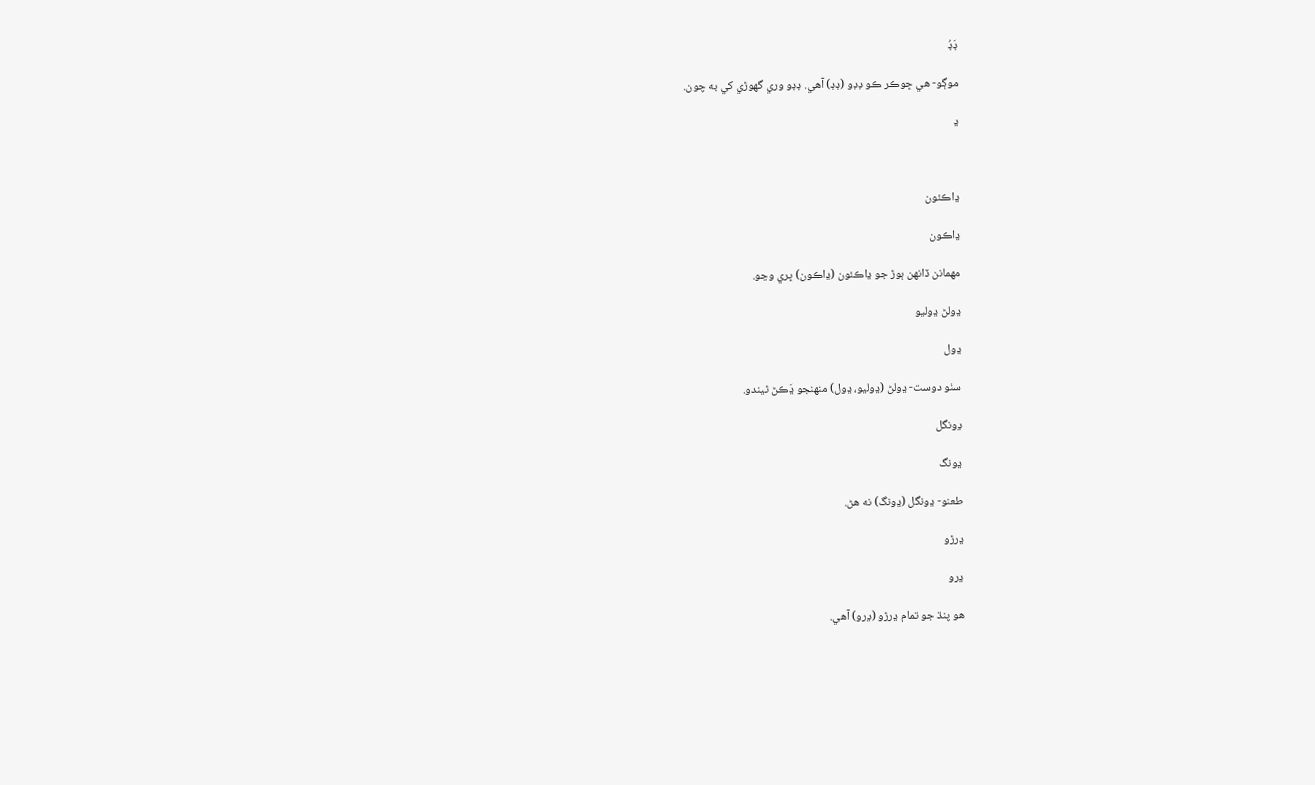ڊَڊُ

موڳو- هي ڇوڪر ڪو ڊڊو (ڊڊ) آهي. ڊڊو وري گهوڙي کي به چون.

ڍ



ڍاڪئون

ڍاڪون

مهمانن ڏانهن ٻوڙ جو ڍاڪئون (ڍاڪون) ڀري وڃو.

ڍولڻ ڍوليو

ڍول

سٺو دوست- ڍولڻ (ڍوليو، ڍول) منهنجو ڍَڪڻ ٿيندو.

ڍونگل

ڍونگ

طعنو- ڍونگل (ڍونگ) نه هڻ.

ڍرڙو

ڍرو

هو پنڌ جو تمام ڍرڙو (ڍرو) آهي.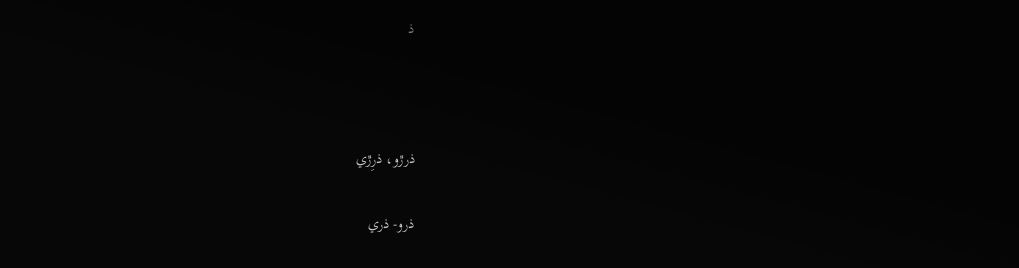ذ



ذرڙو، ذرِڙي

ذرو- ذري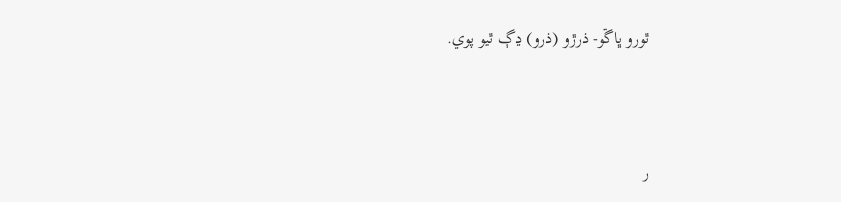ٿورو ڀاڱو- ذرڙو (ذرو) ڍڳ ٿيو پوي.



ر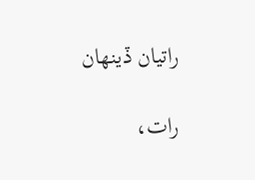راتيان ڏينهان

رات،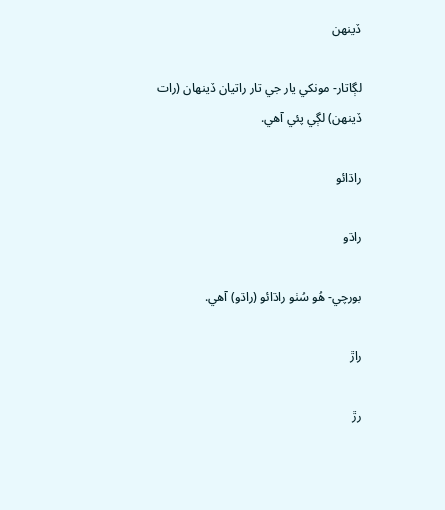ڏينهن

لڳاتار- مونکي يار جي تار راتيان ڏينهان (رات ڏينهن) لڳي پئي آهي.

راڌائو

راڌو

بورچي- هُو سُٺو راڌائو (راڌو) آهي.

راڙ

رڙ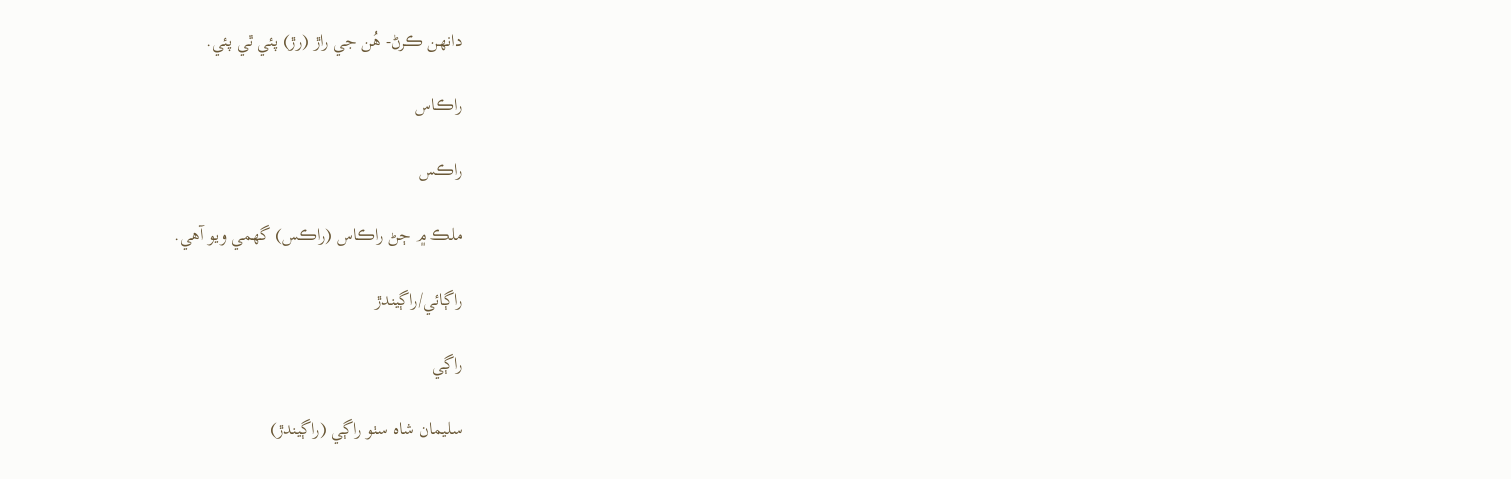دانهن ڪرڻ- هُن جي راڙ (رڙ) پئي ٿي پئي.

راڪاس

راڪس

ملڪ ۾ ڄڻ راڪاس (راڪس) گهمي ويو آهي.

راڳائي/راڳيندڙ

راڳي

سليمان شاه سٺو راڳي (راڳيندڙ)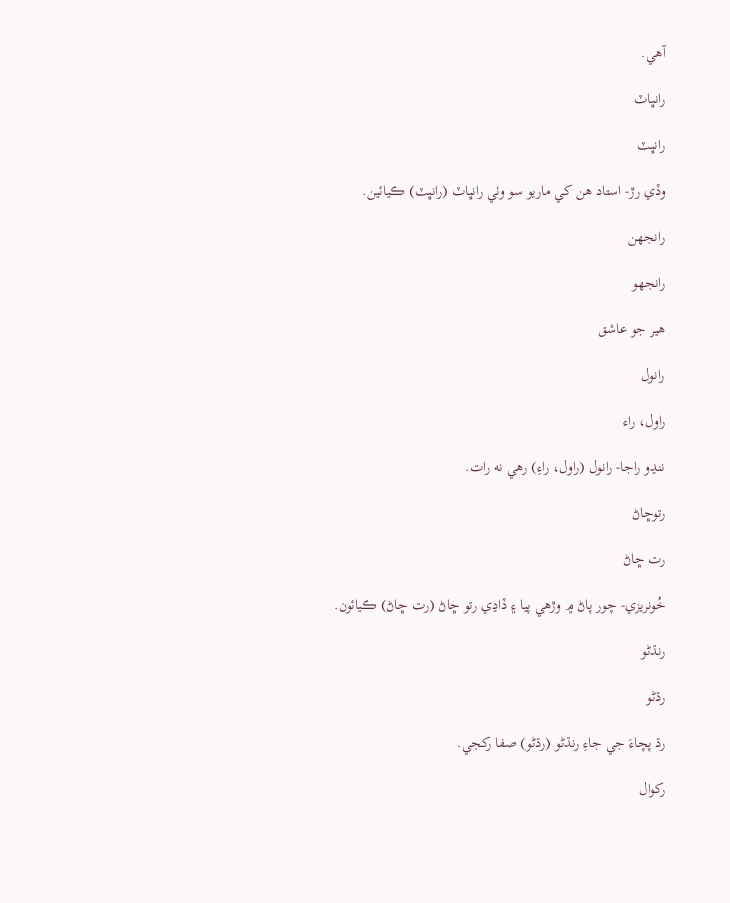آهي.

رانڀاٽ

رانڀٽ

وڏي رڙ- استاد هن کي ماريو سو وٺي رانڀاٽ (رانڀٽ) ڪيائين.

رانجهن

رانجهو

هير جو عاشق

رانول

راول، راء

ننڍو راجا- رانول (راول، راءِ) رهي نه رات.

رتوڇاڻ

رت ڇاڻ

خُونريزي- چور پاڻ ۾ وڙهي پيا ۽ ڏاڍي رتو ڇاڻ (رت ڇاڻ) ڪيائون.

رنڌڻو

رڌڻو

رڌ پچاءَ جي جاءِ رنڌڻو (رڌڻو) صفا رکجي.

رکوال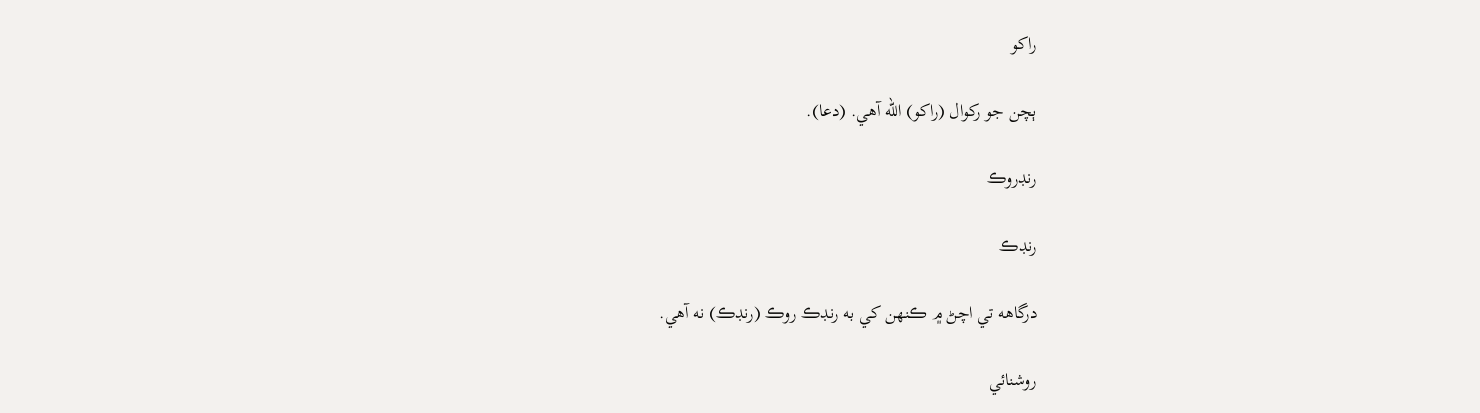راکو

ٻچن جو رکوال (راکو) الله آهي. (دعا).

رنڊروڪ

رنڊڪ

درگاهه تي اچڻ ۾ ڪنهن کي به رنڊڪ روڪ (رنڊڪ) نه آهي.

روشنائي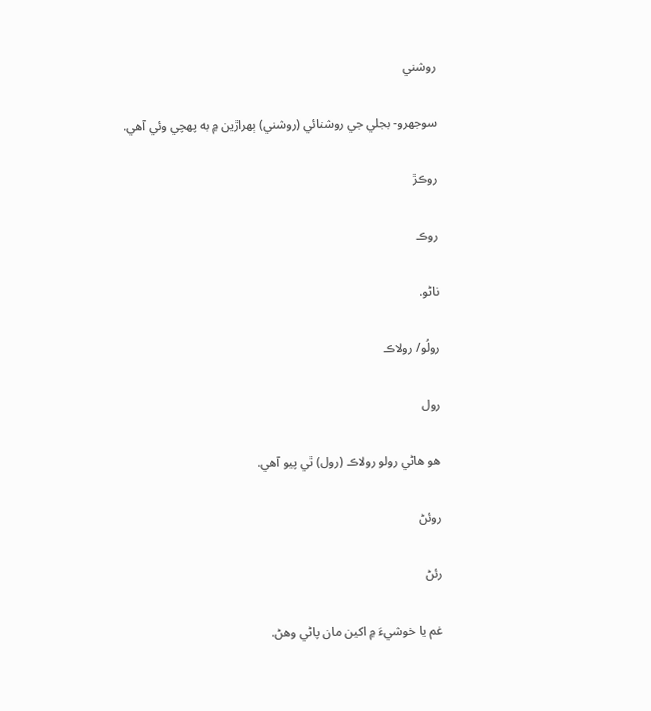روشني

سوجهرو- بجلي جي روشنائي (روشني) ٻهراڙين ۾ به پهچي وئي آهي.

روڪڙ

روڪ

ناڻو.

رولُو/ رولاڪ

رول

هو هاڻي رولو رولاڪ (رول) ٿي پيو آهي.

روئڻ

رئڻ

غم يا خوشيءَ ۾ اکين مان پاڻي وهڻ.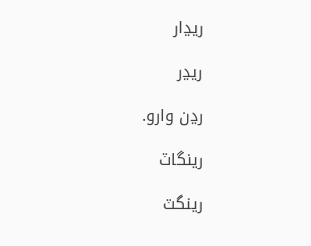ريڍار

ريڍر

رڍن وارو.

رينگاٽ

رينگٽ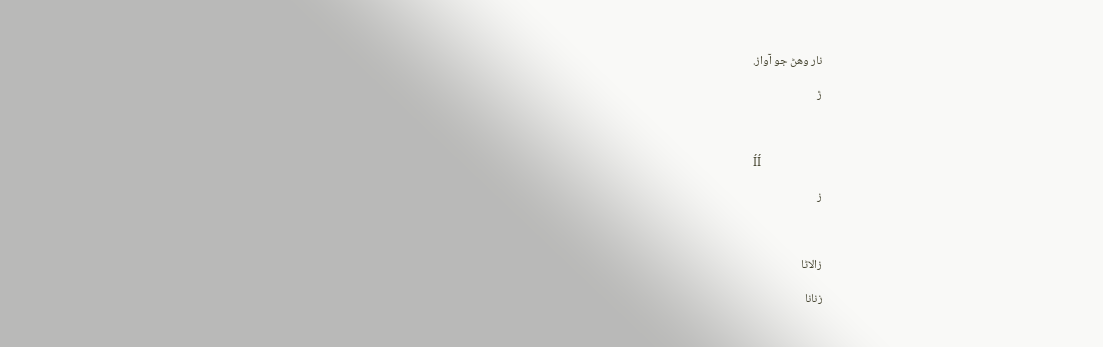نار وهڻ جو آواز.

ڙ



ÍÍ

ز



زالاڻا

زنانا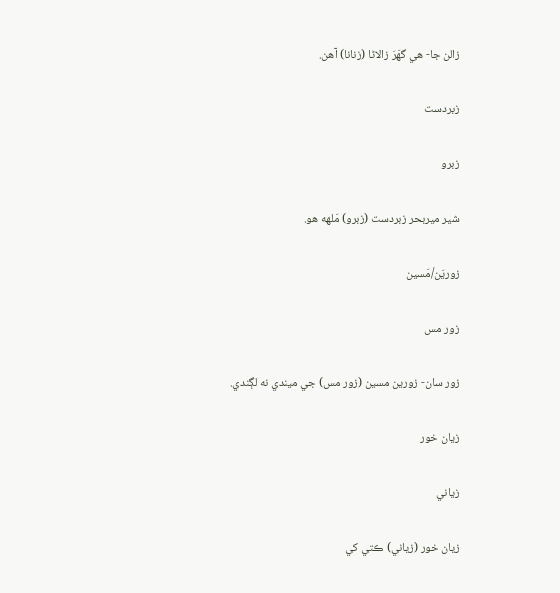زالن جا- هي گهَرَ زالاڻا (زنانا) آهن.

زبردست

زبرو

شير ميربحر زبردست (زبرو) مَلهه هو.

زوريَن/مَسين

زور مس

زور سان- زورين مسين (زور مس) جي ميندي نه لڳندي.

زيان خور

زياني

زيان خور (زياني) ڪتي کي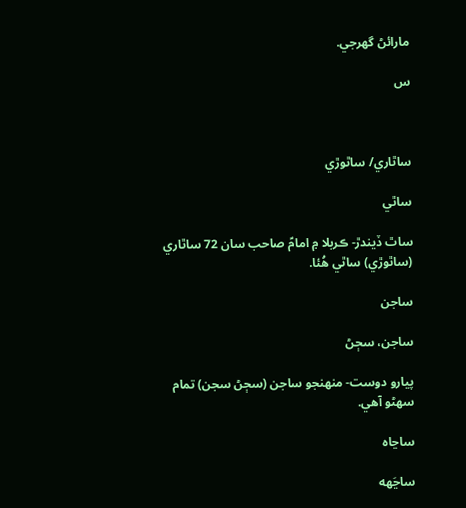مارائڻ گهرجي.

س



ساٿاري/ ساٿوڙي

ساٿي

ساٿ ڏيندڙ- ڪربلا ۾ امامؑ صاحب سان 72 ساٿاري (ساٿوڙي) ساٿي هُئا.

ساجن

ساجن، سڄڻ

پيارو دوست- منهنجو ساجن (سڄڻ سجن) تمام سهڻو آهي.

ساڃاه

ساڃَهه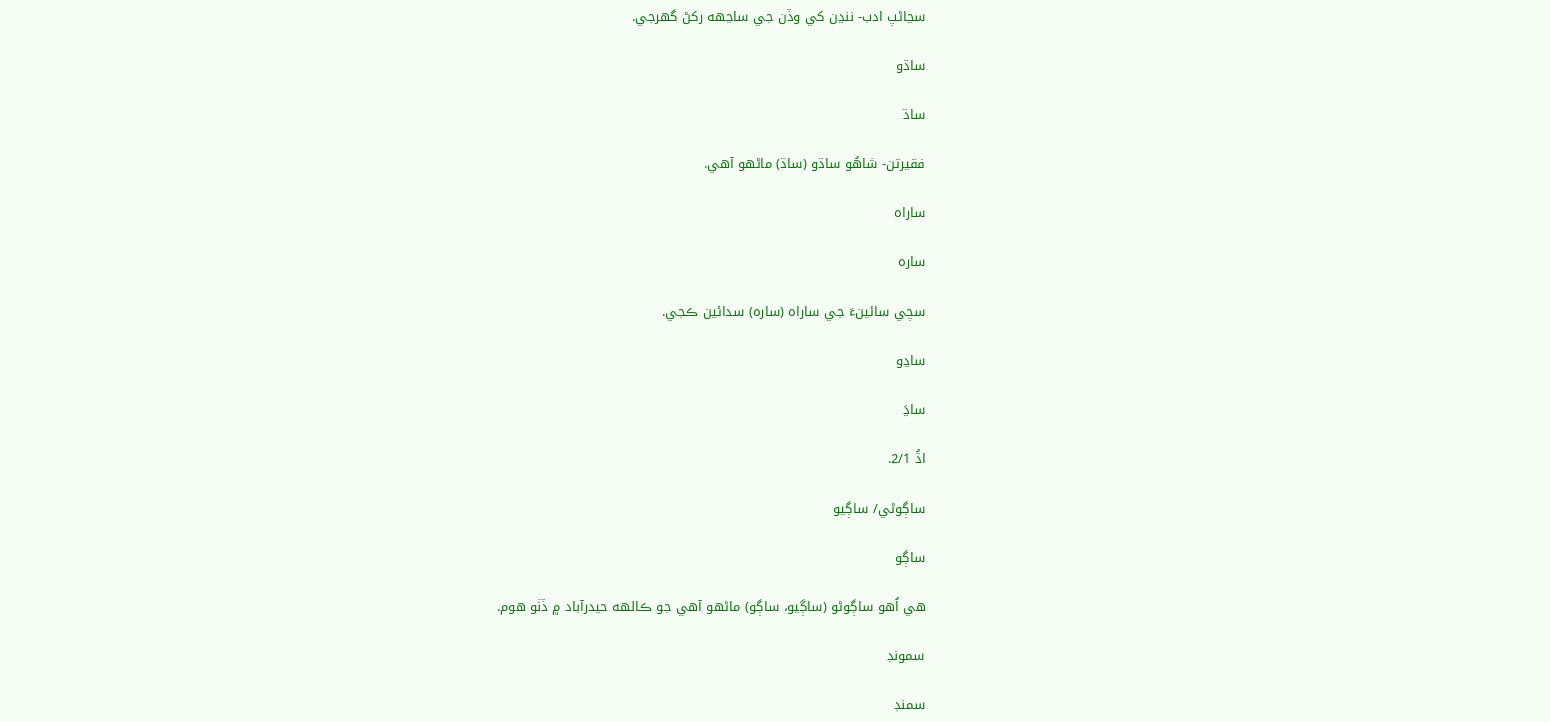سڃاڻپ ادب- ننڍن کي وڏن جي ساڃهه رکڻ گهرجي.

ساڌو

ساڌ

فقيرتن- شاهُو ساڌو (ساڌ) ماڻهو آهي.

ساراه

ساره

سچي سائينءَ جي ساراه (ساره) سدائين ڪجي.

ساڍو

ساڍَ

اڌُ 2/1.

ساڳوڻي/ ساڳيو

ساڳو

هي اُهو ساڳوڻو (ساڳيو، ساڳو) ماڻهو آهي جو ڪالهه حيدرآباد ۾ ڏٺو هوم.

سمونڊ

سمنڊ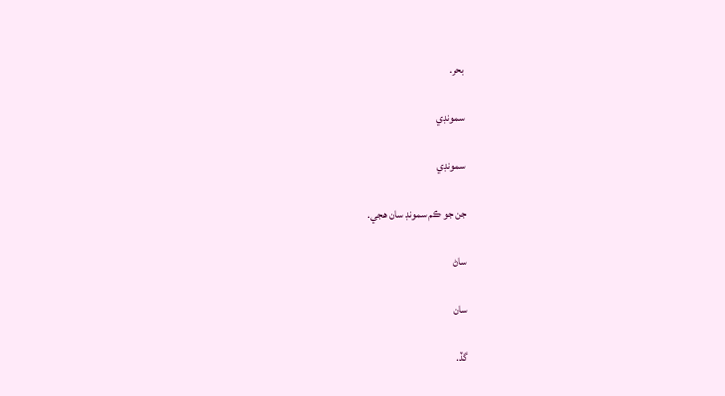بحر.

سمونڊي

سمونڊي

جن جو ڪم سمونڊ سان هجي.

ساڻ

سان

گڏ.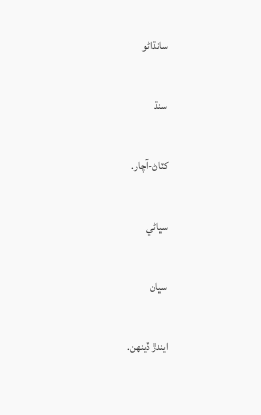سانڌاڻو

سنڌ

کٽاڻ-آچار.

سڀاڻي

سڀان

ايندڙ ڏينهن.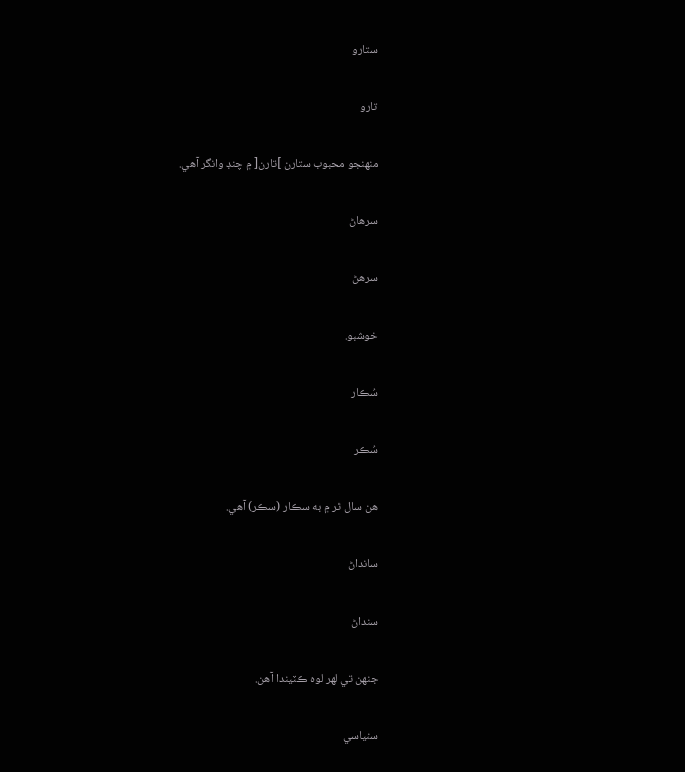ستارو

تارو

منهنجو محبوب ستارن ]تارن[ ۾ چنڊ وانگر آهي.

سرهاڻ

سرهڻ

خوشبو.

سُڪار

سُڪر

هن سال ٿر ۾ به سڪار (سڪر) آهي.

سانداڻ

سنداڻ

جنهن تي لهر لوه ڪٽيندا آهن.

سنياسي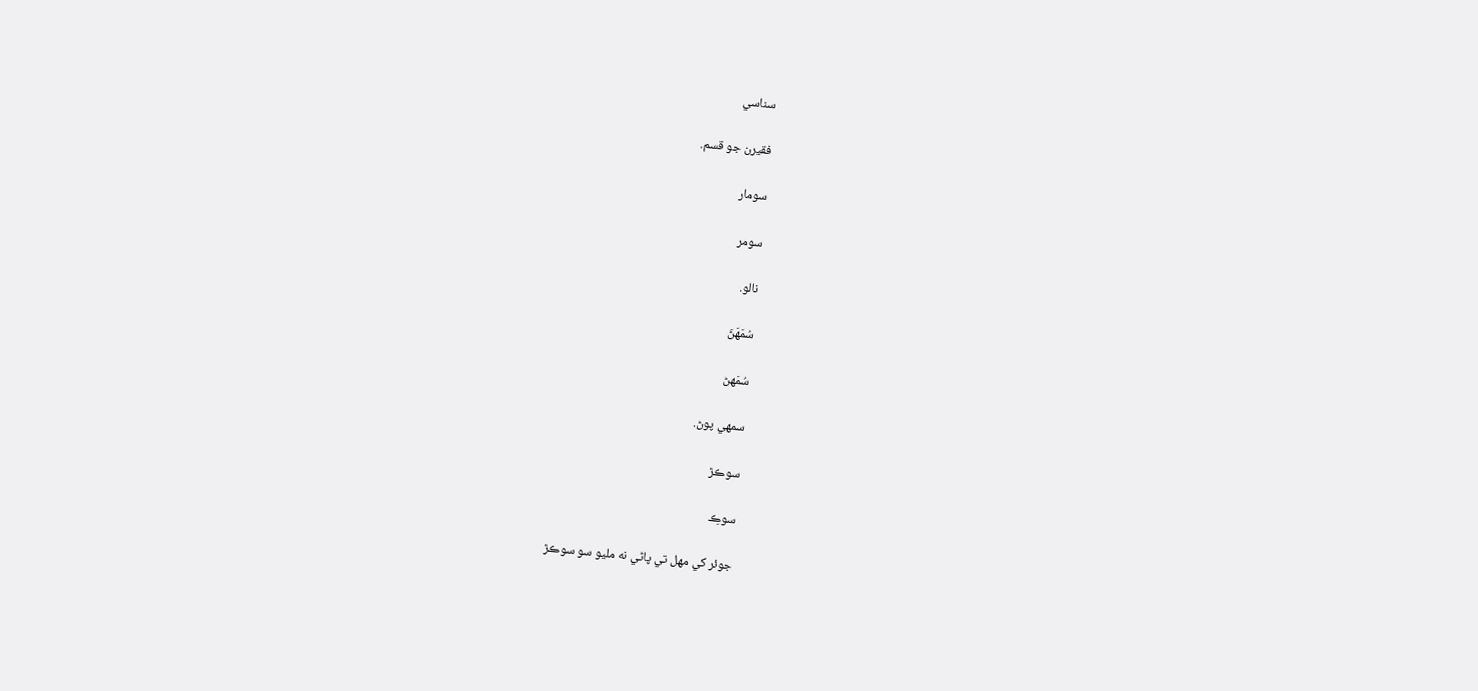سناسي

فقيرن جو قسم.

سومار

سومر

نالو.

سُمَهَڻَ

سُمَهڻ

سمهي پوڻ.

سوڪڙ

سوڪِ

جوئر کي مهل تي پاڻي نه مليو سو سوڪڙ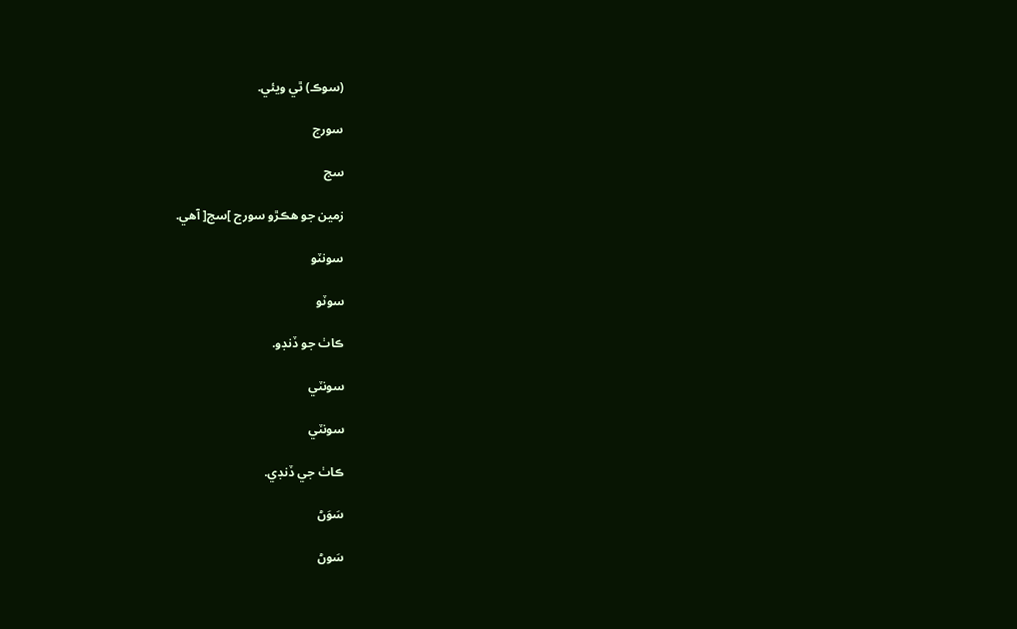(سوڪ) ٿي ويئي.

سورج

سج

زمين جو هڪڙو سورج ]سج[ آهي.

سونٽو

سوٽو

ڪاٺ جو ڏنڊو.

سونٽي

سونٽي

ڪاٺ جي ڏنڊي.

سَوَڻ

سَوڻ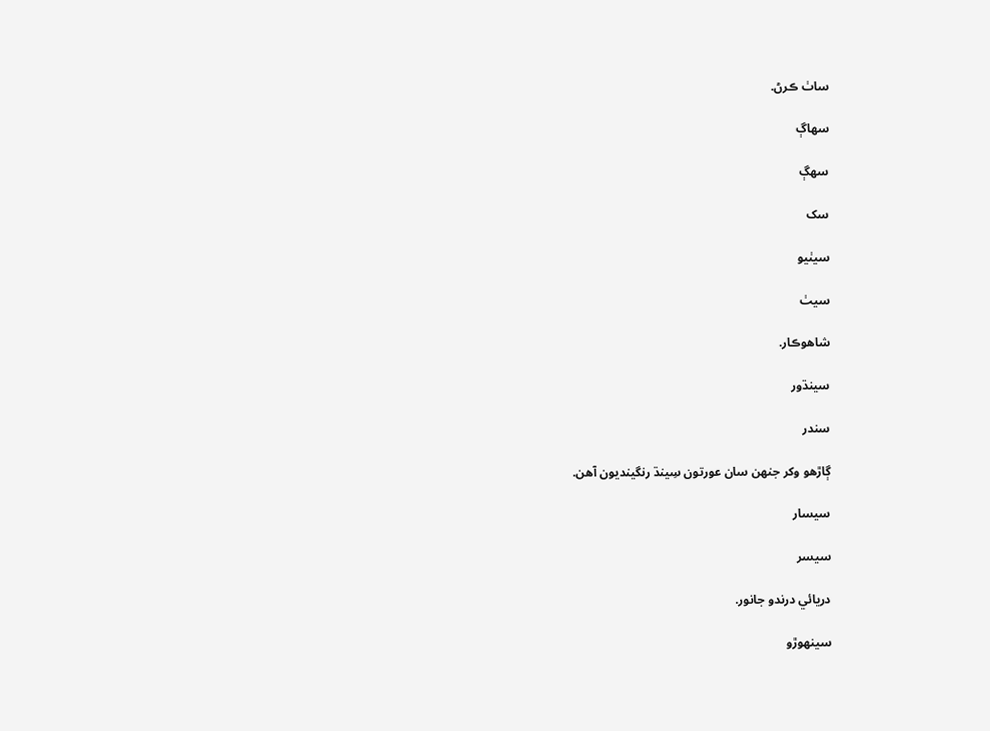ساٺ ڪرڻ.

سهاڳ

سهڳ

سک

سيٺيو

سيٺ

شاهوڪار.

سينڌور

سندر

ڳاڙهو وکر جنهن سان عورتون سِينڌ رنگينديون آهن.

سيسار

سيسر

دريائي درندو جانور.

سينهوڙو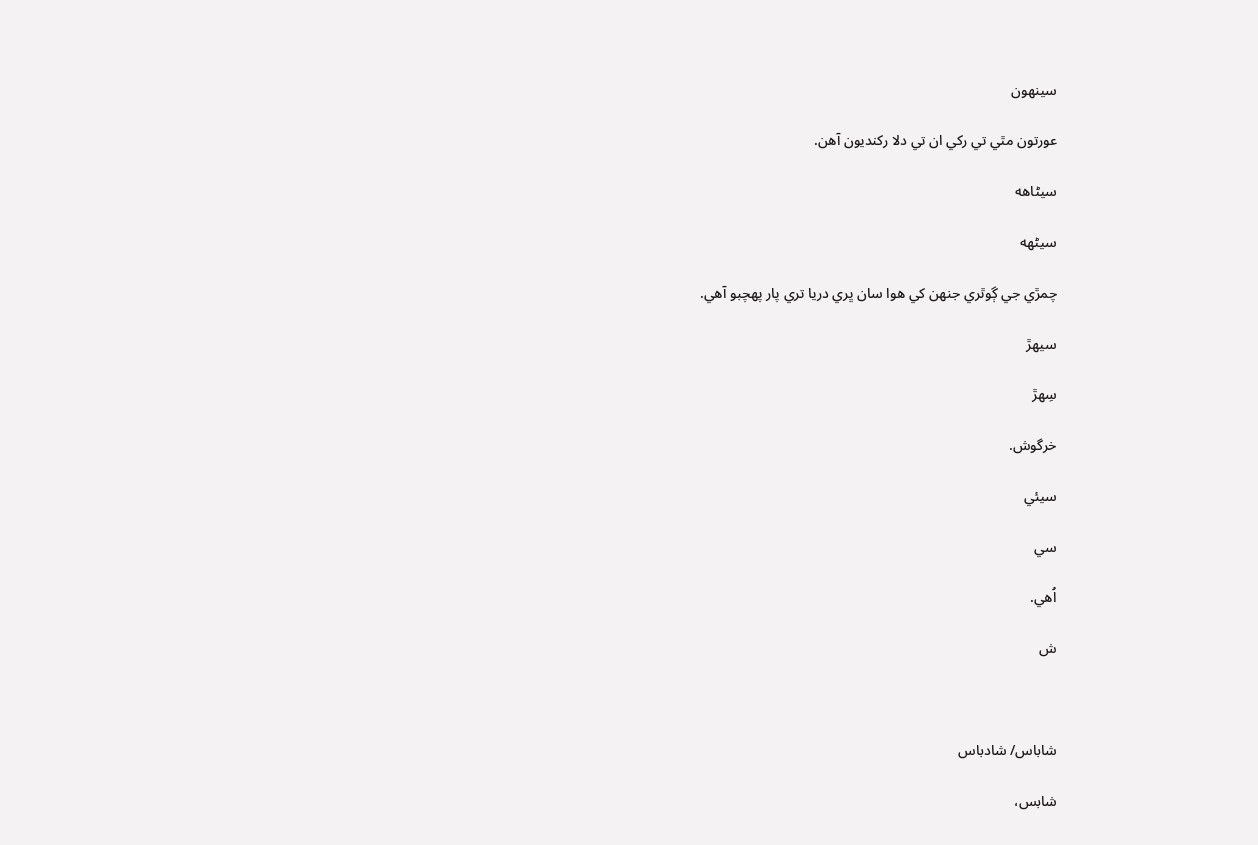سينهون

عورتون مٿي تي رکي ان تي دلا رکنديون آهن.

سيڻاهه

سيڻهه

چمڙي جي ڳوٿري جنهن کي هوا سان ڀري دريا تري پار پهچبو آهي.

سيهڙ

سِهڙ

خرگوش.

سيئي

سي

اُهي.

ش



شاباس/ شادباس

شابس،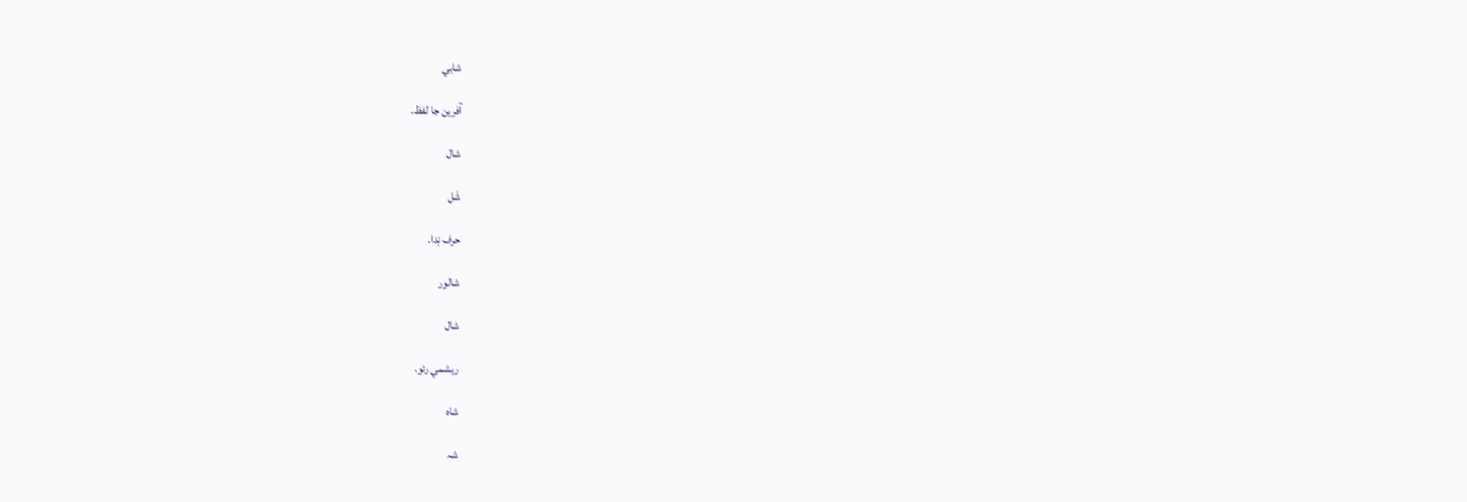شابي

آفرين جا لفظ.

شال

شَل

حرف نِدا.

شالور

شال

ريشمي رئو.

شاه

شہ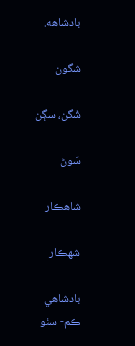بادشاهه.

شگون

شُگن، سڳن

سَوڻ

شاهڪار

شهڪار

بادشاهي ڪم- سٺو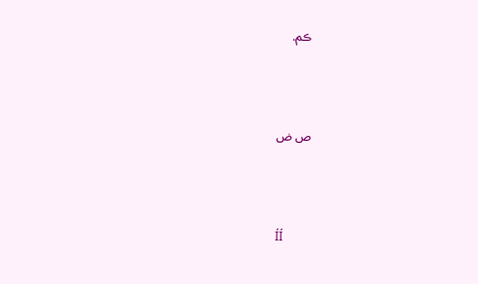ڪم.



ص ض



ÍÍ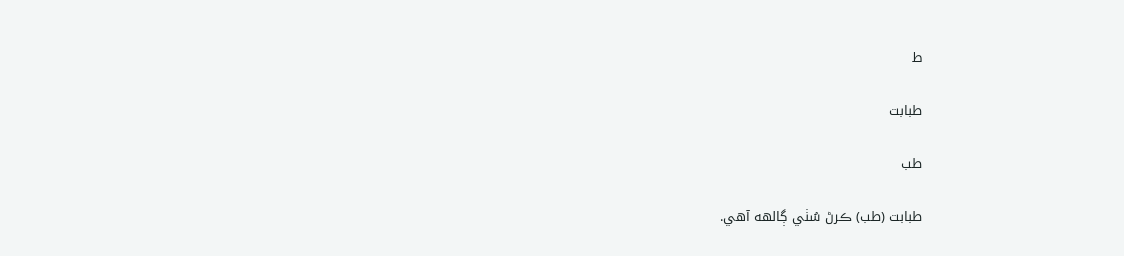ط

طبابت

طب

طبابت (طب) ڪرڻ سُٺي ڳالهه آهي.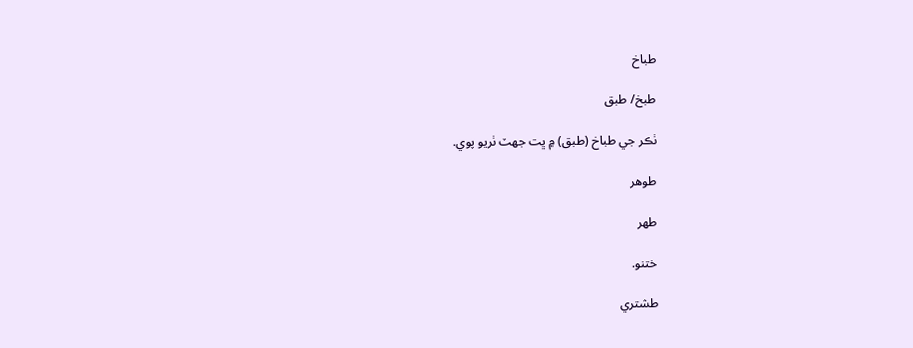طباخ

طبخ/ طبق

ٺڪر جي طباخ (طبق) ۾ ڀت جهٽ ٺريو پوي.

طوهر

طهر

ختنو.

طشتري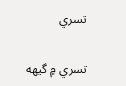تسري

تسري ۾ گيهه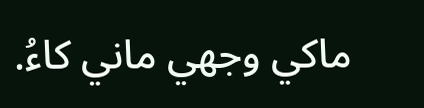ماکي وجهي ماني کاءُ.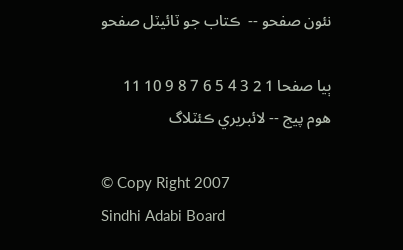نئون صفحو --  ڪتاب جو ٽائيٽل صفحو

ٻيا صفحا 1 2 3 4 5 6 7 8 9 10 11
هوم پيج -- لائبريري ڪئٽلاگ

© Copy Right 2007
Sindhi Adabi Board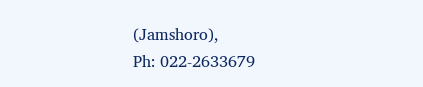(Jamshoro),
Ph: 022-2633679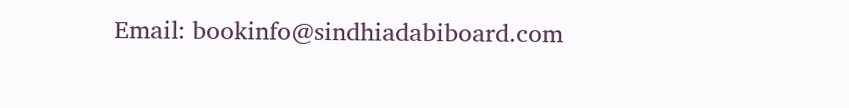Email: bookinfo@sindhiadabiboard.com